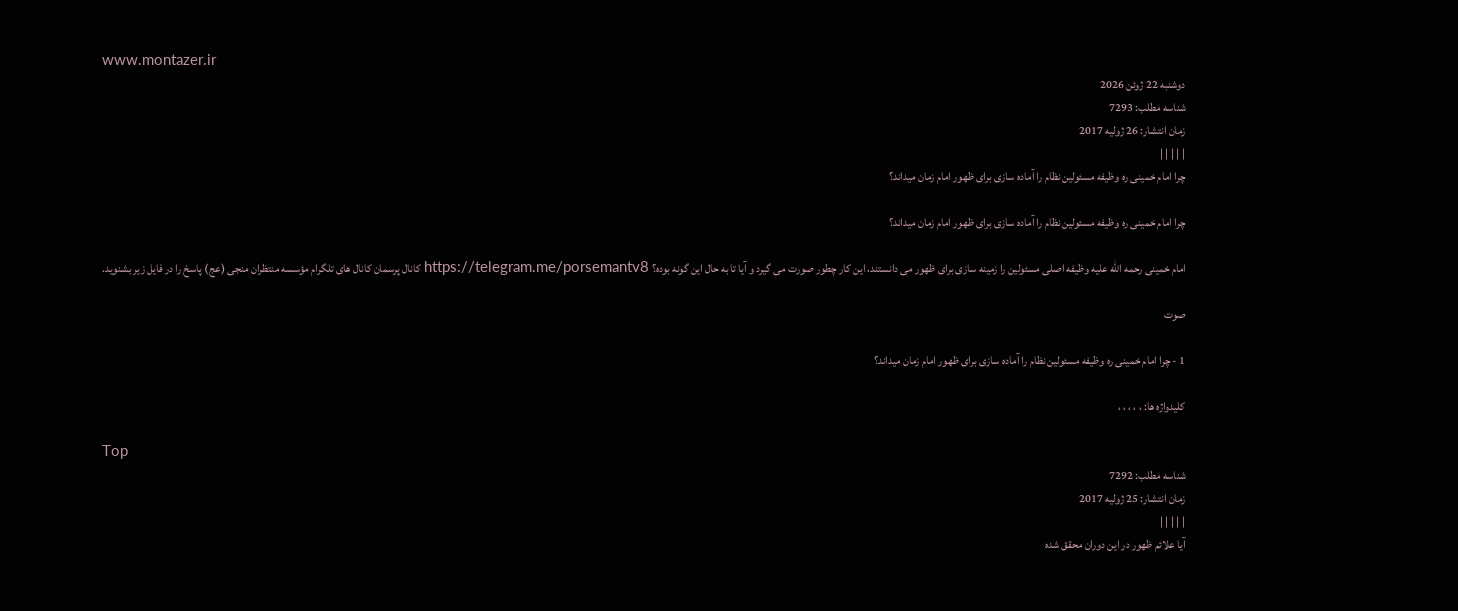www.montazer.ir
دوشنبه 22 ژوئن 2026
شناسه مطلب: 7293
زمان انتشار: 26 ژولیه 2017
| | | | |
چرا امام خمینی ره وظیفه مسئولین نظام را آماده سازی برای ظهور امام زمان میداند؟

چرا امام خمینی ره وظیفه مسئولین نظام را آماده سازی برای ظهور امام زمان میداند؟

امام خمینی رحمه الله علیه وظیفه اصلی مسئولین را زمینه سازی برای ظهور می دانستند، این کار چطور صورت می گیرد و آیا تا به حال این گونه بوده؟ https://telegram.me/porsemantv8 کانال پرسمان کانال های تلگرام مؤسسه منتظران منجی (عج) پاسخ را در فایل زیر بشنوید.

صوت

1 - چرا امام خمینی ره وظیفه مسئولین نظام را آماده سازی برای ظهور امام زمان میداند؟

کلیدواژه ها: ، ، ، ، ،

Top
شناسه مطلب: 7292
زمان انتشار: 25 ژولیه 2017
| | | | |
آیا علائم ظهور در این دوران محقق شده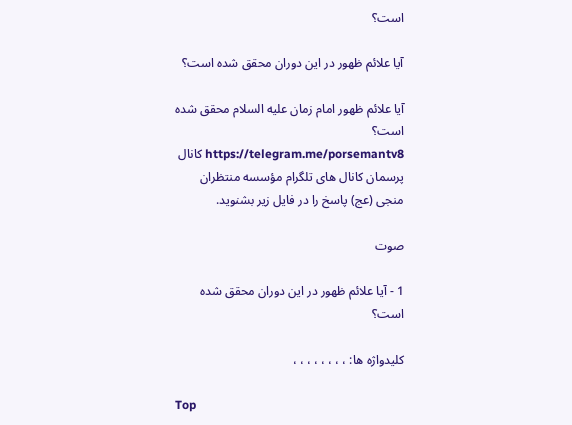است؟

آیا علائم ظهور در این دوران محقق شده است؟

آیا علائم ظهور امام زمان علیه السلام محقق شده است؟ https://telegram.me/porsemantv8 کانال پرسمان کانال های تلگرام مؤسسه منتظران منجی (عج) پاسخ را در فایل زیر بشنوید.

صوت

1 - آیا علائم ظهور در این دوران محقق شده است؟

کلیدواژه ها: ، ، ، ، ، ، ، ،

Top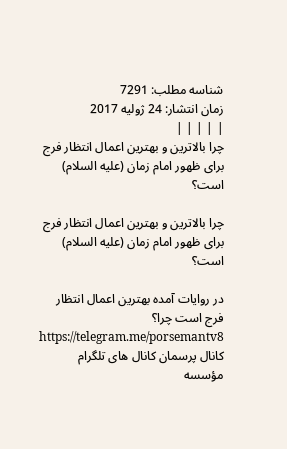شناسه مطلب: 7291
زمان انتشار: 24 ژولیه 2017
| | | | |
چرا بالاترین و بهترین اعمال انتظار فرج برای ظهور امام زمان (علیه السلام) است؟

چرا بالاترین و بهترین اعمال انتظار فرج برای ظهور امام زمان (علیه السلام) است؟

در روایات آمده بهترین اعمال انتظار فرج است چرا؟ https://telegram.me/porsemantv8 کانال پرسمان کانال های تلگرام مؤسسه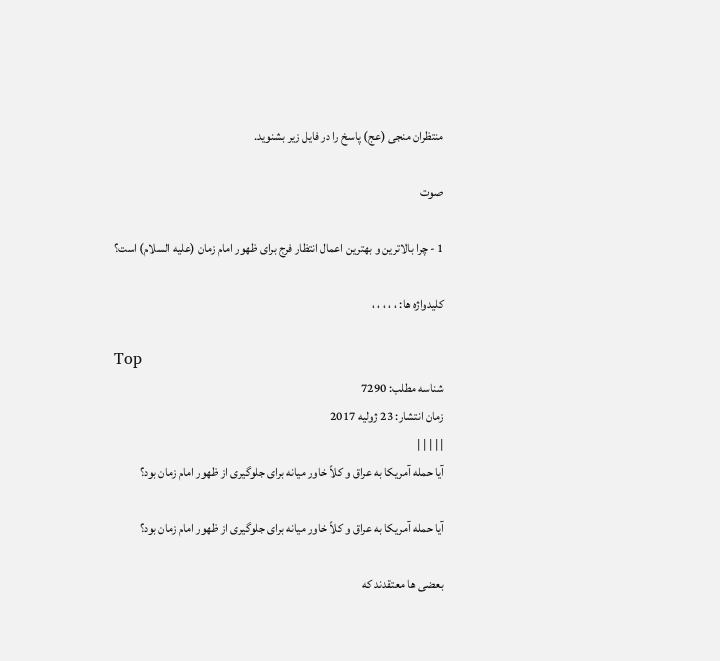منتظران منجی (عج) پاسخ را در فایل زیر بشنوید.

صوت

1 - چرا بالاترین و بهترین اعمال انتظار فرج برای ظهور امام زمان (علیه السلام) است؟

کلیدواژه ها: ، ، ، ، ،

Top
شناسه مطلب: 7290
زمان انتشار: 23 ژولیه 2017
| | | | |
آیا حمله آمریکا به عراق و کلاً خاور میانه برای جلوگیری از ظهور امام زمان بود؟

آیا حمله آمریکا به عراق و کلاً خاور میانه برای جلوگیری از ظهور امام زمان بود؟

بعضی ها معتقدند که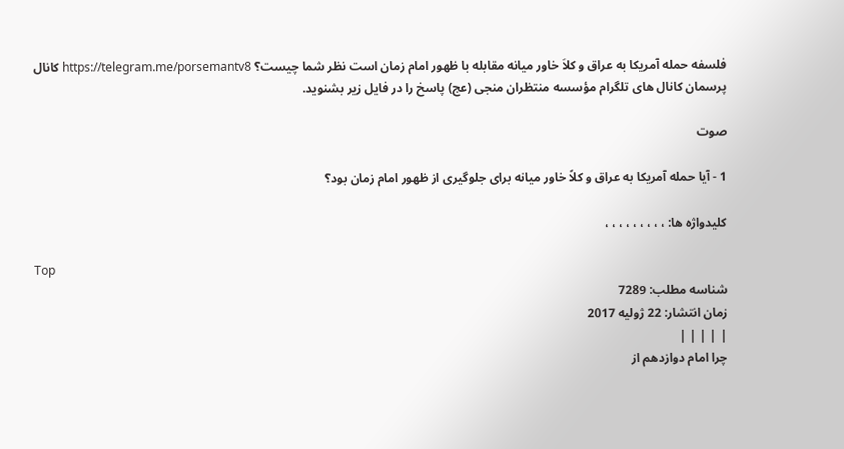فلسفه حمله آمریکا به عراق و کلاَ خاور میانه مقابله با ظهور امام زمان است نظر شما چیست؟ https://telegram.me/porsemantv8 کانال پرسمان کانال های تلگرام مؤسسه منتظران منجی (عج) پاسخ را در فایل زیر بشنوید.

صوت

1 - آیا حمله آمریکا به عراق و کلاً خاور میانه برای جلوگیری از ظهور امام زمان بود؟

کلیدواژه ها: ، ، ، ، ، ، ، ، ،

Top
شناسه مطلب: 7289
زمان انتشار: 22 ژولیه 2017
| | | | |
چرا امام دوازدهم از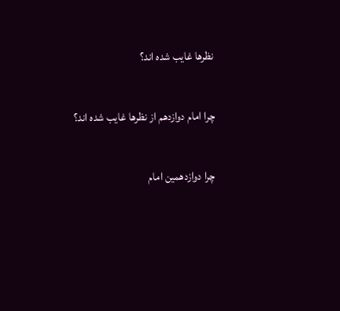نظرها غایب شده اند؟

چرا امام دوازدهم از نظرها غایب شده اند؟

چرا دوازدهمین امام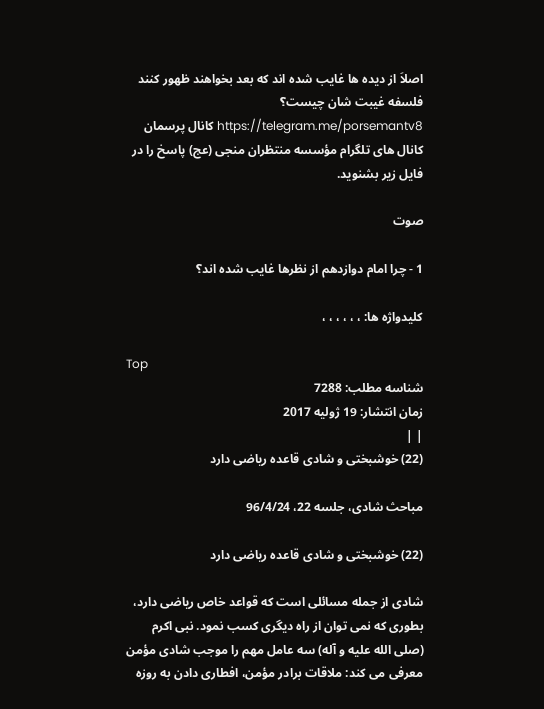اصلاَ از دیده ها غایب شده اند که بعد بخواهند ظهور کنند فلسفه غیبت شان چیست؟ https://telegram.me/porsemantv8 کانال پرسمان کانال های تلگرام مؤسسه منتظران منجی (عج) پاسخ را در فایل زیر بشنوید.

صوت

1 - چرا امام دوازدهم از نظرها غایب شده اند؟

کلیدواژه ها: ، ، ، ، ، ،

Top
شناسه مطلب: 7288
زمان انتشار: 19 ژولیه 2017
| |
(22) خوشبختی و شادی قاعده ریاضی دارد

مباحث شادی، جلسه 22، 96/4/24

(22) خوشبختی و شادی قاعده ریاضی دارد

شادی از جمله مسائلی است که قواعد خاص ریاضی دارد، بطوری که نمی توان از راه دیگری کسب نمود. نبی اکرم (صلی الله علیه و آله) سه عامل مهم را موجب شادی مؤمن معرفی می کند: ملاقات برادر مؤمن، افطاری دادن به روزه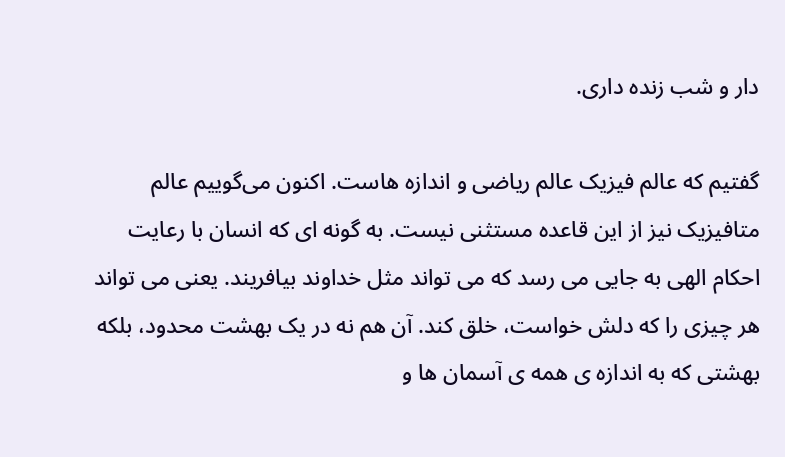دار و شب زنده داری.

گفتیم که عالم فیزیک عالم ریاضی و اندازه هاست. اکنون می‌گوییم عالم متافیزیک نیز از این قاعده مستثنی نیست. به گونه ای که انسان با رعایت احکام الهی به جایی می رسد که می تواند مثل خداوند بیافریند. یعنی می تواند هر چیزی را که دلش خواست، خلق کند. آن هم نه در یک بهشت محدود، بلکه بهشتی که به اندازه ی همه ی آسمان ها و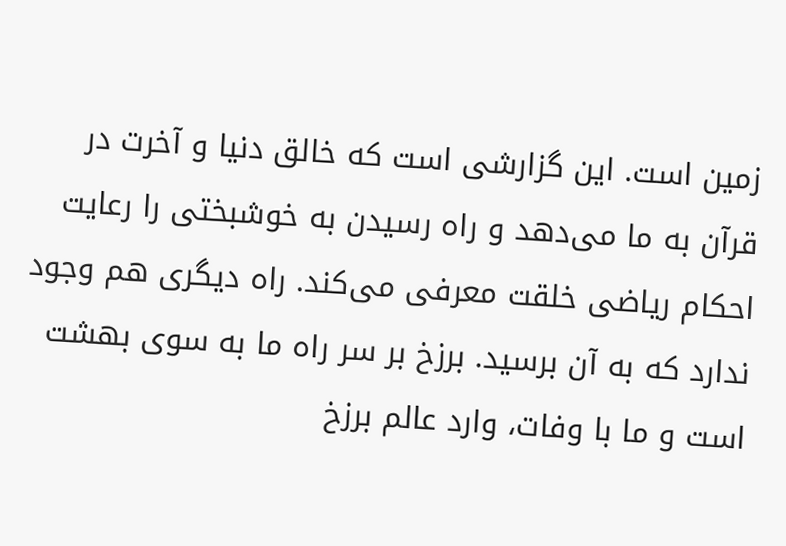زمین است. این گزارشی است که خالق دنیا و آخرت در قرآن به ما می‌دهد و راه رسیدن به خوشبختی را رعایت احکام ریاضی خلقت معرفی می‌کند. راه دیگری هم وجود ندارد که به آن برسید. برزخ بر سر راه ما به سوی بهشت است و ما با وفات، وارد عالم برزخ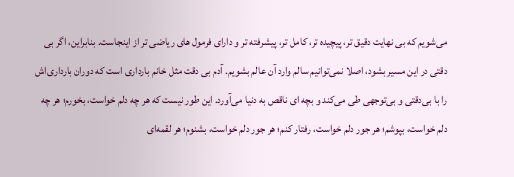می‌شویم که بی نهایت دقیق تر، پیچیده تر، کامل تر، پیشرفته تر و دارای فرمول های ریاضی تر از اینجاست. بنابراین، اگر بی دقتی در این مسیر بشود، اصلا نمی‌توانیم سالم وارد آن عالم بشویم. آدم بی دقت مثل خانم بارداری است که دوران بارداری‌اش را با بی‌دقتی و بی‌توجهی طی می‌کند و بچه ای ناقص به دنیا می‌آورد. این طور نیست که هر چه دلم خواست، بخورم؛ هر چه دلم خواست، بپوشم؛ هر جور دلم خواست، رفتار کنم؛ هر جور دلم خواست، بشنوم؛ هر لقمه‌ای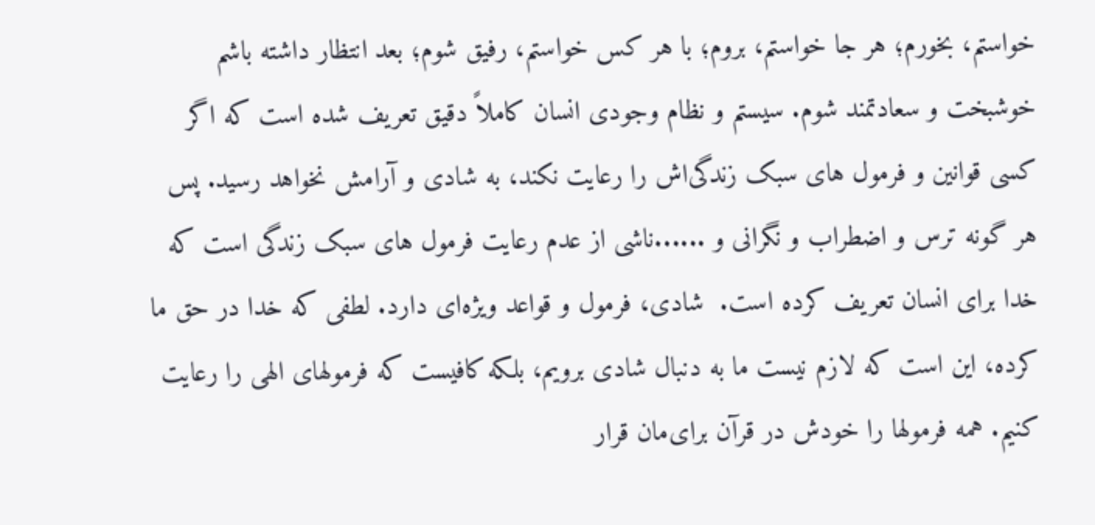خواستم، بخورم؛ هر جا خواستم، بروم؛ با هر کس خواستم، رفیق شوم؛ بعد انتظار داشته باشم خوشبخت و سعادتمند شوم. سیستم و نظام وجودی انسان کاملاً دقیق تعریف شده است که اگر کسی قوانین و فرمول های سبک زندگی‌اش را رعایت نکند، به شادی و آرامش نخواهد رسید. پس هر گونه ترس و اضطراب و نگرانی و ......ناشی از عدم رعایت فرمول های سبک زندگی است که خدا برای انسان تعریف کرده است.  شادی، فرمول و قواعد ویژه‌ای دارد. لطفی که خدا در حق ما کرده، این است که لازم نیست ما به دنبال شادی برویم، بلکه کافیست که فرمولهای الهی را رعایت کنیم. همه فرمولها را خودش در قرآن برای‌مان قرار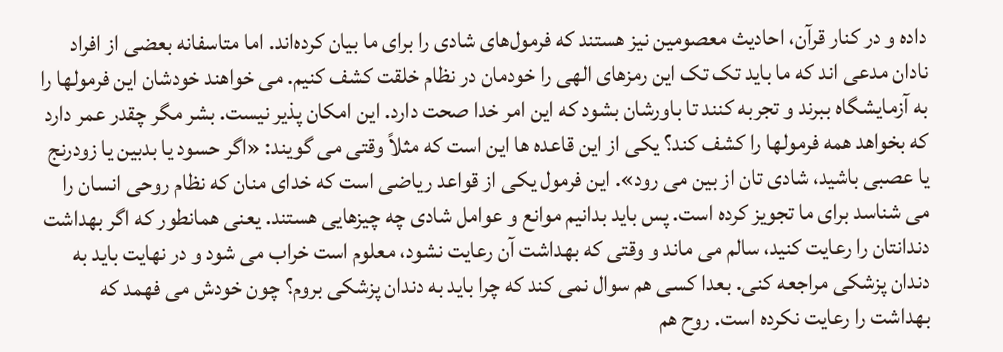داده و در کنار قرآن، احادیث معصومین نیز هستند که فرمول‌های شادی را برای ما بیان کرده‌اند. اما متاسفانه بعضی از افراد نادان مدعی اند که ما باید تک تک این رمزهای الهی را خودمان در نظام خلقت کشف کنیم. می خواهند خودشان این فرمولها را به آزمایشگاه ببرند و تجربه کنند تا باورشان بشود که این امر خدا صحت دارد. این امکان پذیر نیست. بشر مگر چقدر عمر دارد که بخواهد همه فرمولها را کشف کند؟ یکی از این قاعده ها این است که مثلاً وقتی می گویند: «اگر حسود یا بدبین یا زودرنج یا عصبی باشید، شادی تان از بین می رود». این فرمول یکی از قواعد ریاضی است که خدای منان که نظام روحی انسان را می شناسد برای ما تجویز کرده است. پس باید بدانیم موانع و عوامل شادی چه چیزهایی هستند. یعنی همانطور که اگر بهداشت دندانتان را رعایت کنید، سالم می ماند و وقتی که بهداشت آن رعایت نشود، معلوم است خراب می شود و در نهایت باید به دندان پزشکی مراجعه کنی. بعدا کسی هم سوال نمی کند که چرا باید به دندان پزشکی بروم؟ چون خودش می فهمد که بهداشت را رعایت نکرده است. روح هم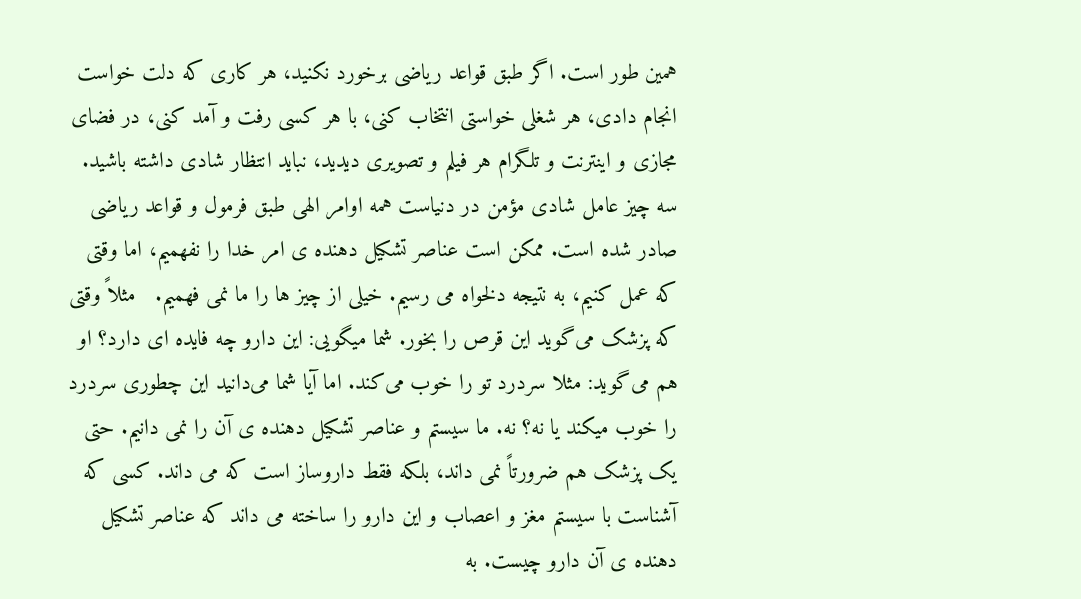همین طور است. اگر طبق قواعد ریاضی برخورد نکنید، هر کاری که دلت خواست انجام دادی، هر شغلی خواستی انتخاب کنی، با هر کسی رفت و آمد کنی، در فضای مجازی و اینترنت و تلگرام هر فیلم و تصویری دیدید، نباید انتظار شادی داشته باشید.            سه چیز عامل شادی مؤمن در دنیاست همه اوامر الهی طبق فرمول و قواعد ریاضی صادر شده است. ممکن است عناصر تشکیل دهنده ی امر خدا را نفهمیم، اما وقتی که عمل کنیم، به نتیجه دلخواه می رسیم. خیلی از چیز ها را ما نمی فهمیم.   مثلاً وقتی که پزشک می‌گوید این قرص را بخور. شما میگویی: این دارو چه فایده ای دارد؟ او هم می‌گوید: مثلا سردرد تو را خوب می‌کند. اما آیا شما می‌دانید این چطوری سردرد را خوب میکند یا نه؟ نه. ما سیستم و عناصر تشکیل دهنده ی آن را نمی دانیم. حتی یک پزشک هم ضرورتاً نمی داند، بلکه فقط داروساز است که می داند. کسی که آشناست با سیستم مغز و اعصاب و این دارو را ساخته می داند که عناصر تشکیل دهنده ی آن دارو چیست. به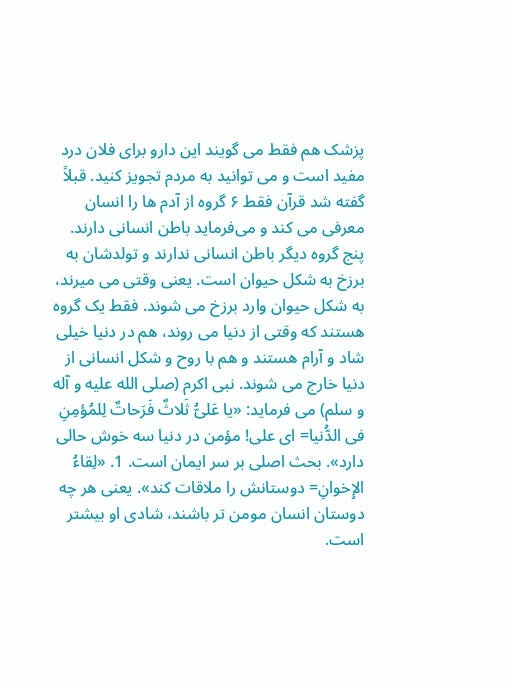پزشک هم فقط می گویند این دارو برای فلان درد مفید است و می توانید به مردم تجویز کنید. قبلاً گفته شد قرآن فقط ۶ گروه از آدم ها را انسان معرفی می کند و می‌فرماید باطن انسانی دارند. پنج گروه دیگر باطن انسانی ندارند و تولدشان به برزخ به شکل حیوان است. یعنی وقتی می میرند، به شکل حیوان وارد برزخ می شوند. فقط یک گروه هستند که وقتی از دنیا می روند، هم در دنیا خیلی شاد و آرام هستند و هم با روح و شکل انسانی از دنیا خارج می شوند. نبی اکرم (صلی الله علیه و آله و سلم) می فرماید: «یا عَلیُّ ثَلاثٌ فَرَحاتٌ لِلمُؤمِنِ فی الدُّنیا= اى على! مؤمن در دنیا سه خوش حالى دارد». بحث اصلی بر سر ایمان است. 1. «لِقاءُ الإِخوانِ= دوستانش را ملاقات کند». یعنی هر چه دوستان انسان مومن تر باشند، شادی او بیشتر است.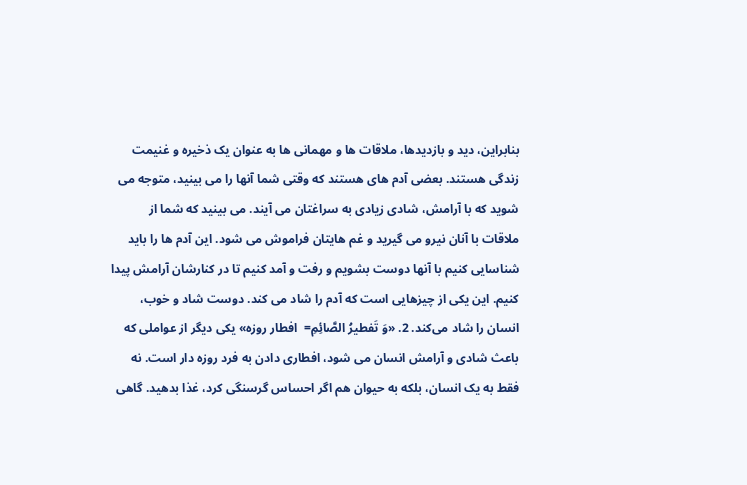بنابراین، دید و بازدیدها، ملاقات ها و مهمانی ها به عنوان یک ذخیره و غنیمت زندگی هستند. بعضی آدم های هستند که وقتی شما آنها را می بینید، متوجه می شوید که با آرامش، شادی زیادی به سراغتان می آیند. می بینید که شما از ملاقات با آنان نیرو می گیرید و غم هایتان فراموش می شود. این آدم ها را باید شناسایی کنیم با آنها دوست بشویم و رفت و آمد کنیم تا در کنارشان آرامش پیدا کنیم. این یکی از چیزهایی است که آدم را شاد می کند. دوست شاد و خوب، انسان را شاد می‌کند. 2. «وَ تَفطیرُ الصَّائِمِ=  افطار روزه» یکی دیگر از عواملی که باعث شادی و آرامش انسان می شود، افطاری دادن به فرد روزه دار است. نه فقط به یک انسان، بلکه به حیوان هم اگر احساس گرسنگی کرد، غذا بدهید. گاهی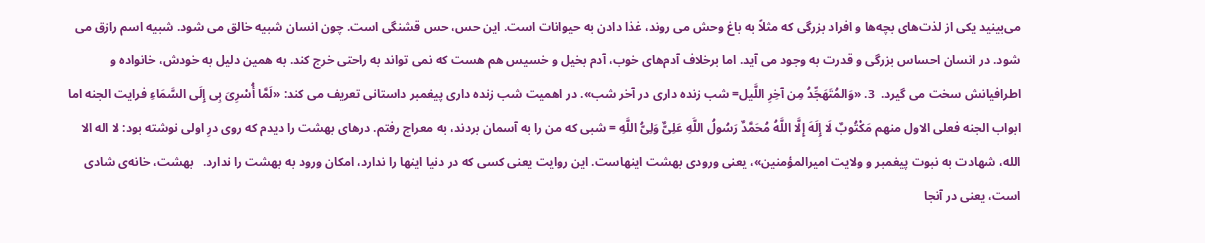می‌بینید یکی از لذت‌های بچه‌ها و افراد بزرگی که مثلاً به باغ وحش می روند، غذا دادن به حیوانات است. این حس، حس قشنگی است. چون انسان شبیه خالق می شود. شبیه اسم رازق می شود. در انسان احساس بزرگی و قدرت به وجود می آید. اما برخلاف آدم‌های خوب، آدم بخیل و خسیس هم هست که نمی تواند به راحتی خرج کند. به همین دلیل به خودش، خانواده و اطرافیانش سخت می گیرد.  3. «وَالمُتَهَجِّدُ مِن آخِرِ اللَّیل= شب زنده داری در آخر شب». در اهمیت شب زنده داری پیغمبر داستانی تعریف می کند: «لَمَّا أُسْرِیَ بِی إِلَى السَّمَاءِ فرایت الجنه اما ابواب الجنه فعلی الاول منهم مَكْتُوبٌ لَا إِلَهَ إِلَّا اللَّهُ مُحَمَّدٌ رَسُولُ اللَّهِ عَلِیٌّ وَلِیُّ اللَّهِ = شبی که من را به آسمان بردند، به معراج رفتم. درهای بهشت را دیدم که روی درِ اولی نوشته بود: لا اله الا الله، شهادت به نبوت پیغمبر و ولایت امیرالمؤمنین»،‌ یعنی ورودی بهشت اینهاست. این روایت یعنی کسی که در دنیا اینها را ندارد، امکان ورود به بهشت را ندارد.   بهشت، خانه‌ی شادی است، یعنی در آنجا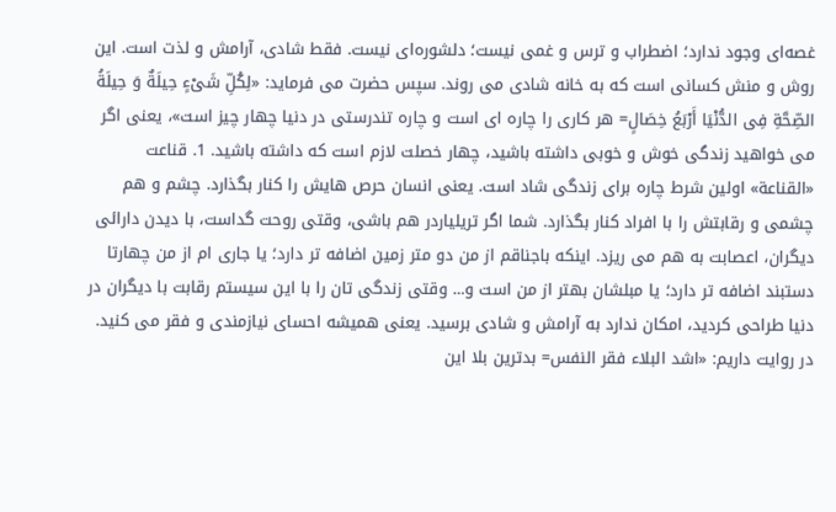غصه‌ای وجود ندارد؛ اضطراب و ترس و غمی نیست؛ دلشوره‌ای نیست. فقط شادی، آرامش و لذت است. این روش و منش کسانی است که به خانه شادی می روند. سپس حضرت می فرماید: «لِكُلِّ شَیْءٍ حِیلَةٌ وَ حِیلَةُ الصِّحَّةِ فِی الدُّنْیَا أَرْبَعُ خِصَالٍ= هر كاری را چاره ای است و چاره تندرستی در دنیا چهار چیز است»، یعنی اگر می خواهید زندگی خوش و خوبی داشته باشید، چهار خصلت لازم است که داشته باشید. 1. قناعت «القناعة» اولین شرط چاره برای زندگی شاد است. یعنی انسان حرص هایش را کنار بگذارد. چشم و هم چشمی و رقابتش را با افراد کنار بگذارد. شما اگر تریلیاردر هم باشی، وقتی روحت گداست، با دیدن دارائی دیگران، اعصابت به هم می ریزد. اینکه باجناقم از من دو متر زمین اضافه تر دارد؛ یا جاری ام از من چهارتا دستبند اضافه تر دارد؛ یا مبلشان بهتر از من است و... وقتی زندگی تان را با این سیستم رقابت با دیگران در دنیا طراحی کردید، امکان ندارد به آرامش و شادی برسید. یعنی همیشه احسای نیازمندی و فقر می کنید. در روایت داریم: «اشد البلاء فقر النفس= بدترین بلا این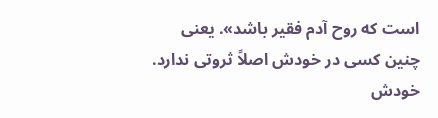است که روح آدم فقیر باشد». یعنی چنین کسی در خودش اصلاً ثروتی ندارد. خودش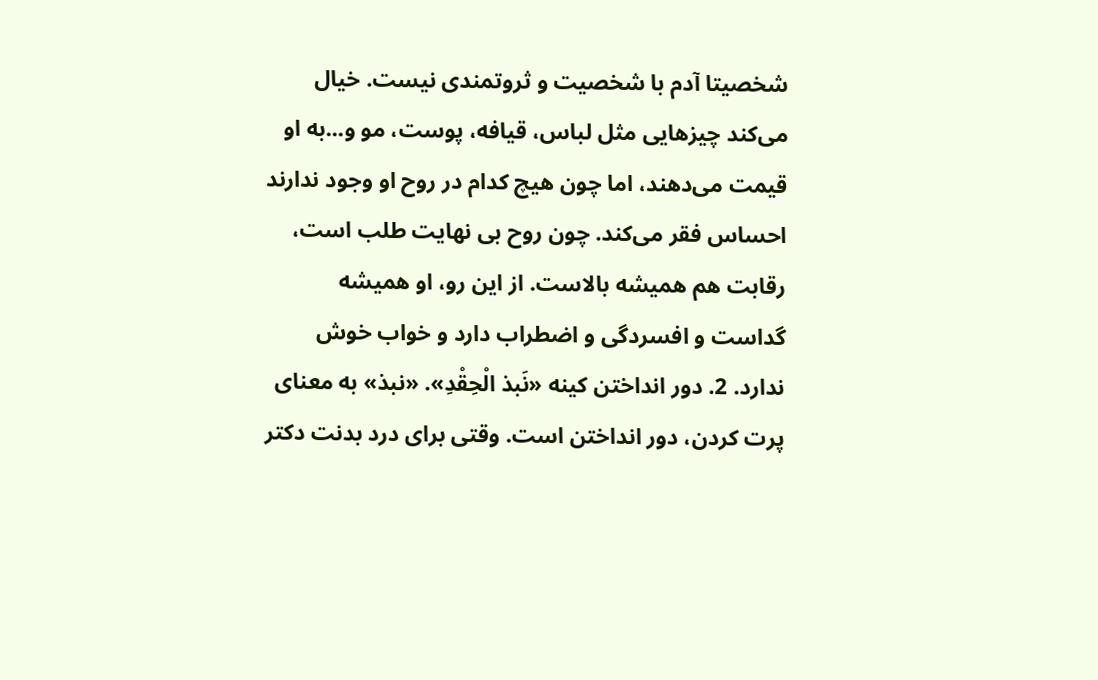شخصیتا آدم با شخصیت و ثروتمندی نیست. خیال می‌کند چیزهایی مثل لباس، قیافه، پوست، مو و...به او قیمت می‌دهند، اما چون هیچ کدام در روح او وجود ندارند احساس فقر می‌کند. چون روح بی نهایت طلب است، رقابت هم همیشه بالاست. از این رو، او همیشه گداست و افسردگی و اضطراب دارد و خواب خوش ندارد. 2. دور انداختن کینه «نَبذ الْحِقْدِ». «نبذ» به معنای پرت کردن، دور انداختن است. وقتی برای درد بدنت دکتر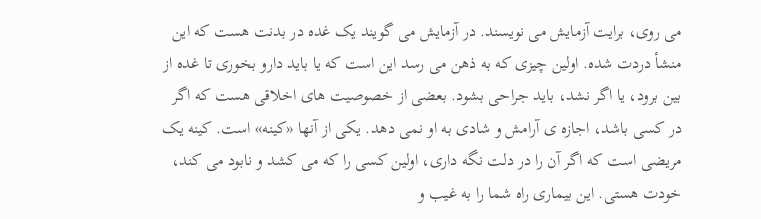می روی، برایت آزمایش می نویسند. در آزمایش می گویند یک غده در بدنت هست که این منشأ دردت شده. اولین چیزی که به ذهن می رسد این است که یا باید دارو بخوری تا غده از بین برود، یا اگر نشد، باید جراحی بشود. بعضی از خصوصیت های اخلاقی هست که اگر در کسی باشد، اجازه ی آرامش و شادی به او نمی دهد. یکی از آنها «کینه» است. کینه یک مریضی است که اگر آن را در دلت نگه داری، اولین کسی را که می کشد و نابود می کند، خودت هستی. این بیماری راه شما را به غیب و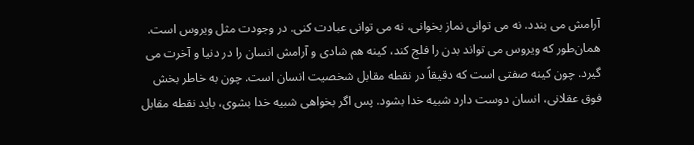آرامش می بندد. نه می توانی نماز بخوانی، نه می توانی عبادت کنی. در وجودت مثل ویروس است. همان‌طور که ویروس می تواند بدن را فلج کند، کینه هم شادی و آرامش انسان را در دنیا و آخرت می گیرد. چون کینه صفتی است که دقیقاً در نقطه مقابل شخصیت انسان است. چون به خاطر بخش فوق عقلانی، انسان دوست دارد شبیه خدا بشود. پس اگر بخواهی شبیه خدا بشوی، باید نقطه مقابل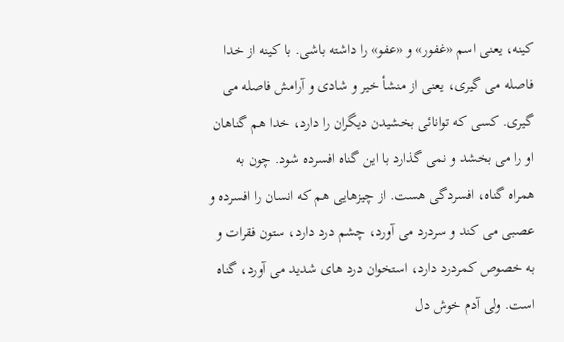کینه، یعنی اسم «غفور» و «عفو» را داشته باشی. با کینه از خدا فاصله می گیری، یعنی از منشأ خیر و شادی و آرامش فاصله می گیری. کسی که توانائی بخشیدن دیگران را دارد، خدا هم گناهان او را می بخشد و نمی گذارد با این گناه افسرده شود. چون به همراه گناه، افسردگی هست. از چیزهایی هم که انسان را افسرده و عصبی می کند و سردرد می آورد، چشم درد دارد، ستون فقرات و به خصوص کمردرد دارد، استخوان درد های شدید می آورد، گناه است. ولی آدم خوش دل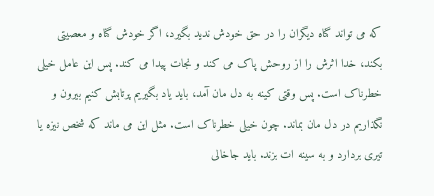که می تواند گناه دیگران را در حق خودش ندید بگیرد، اگر خودش گناه و معصیتی بکند، خدا اثرش را از روحش پاک می کند و نجات پیدا می کند. پس این عامل خیلی خطرناک است. پس وقتی کینه به دل مان آمد، باید یاد بگیریم پرتابش کنیم بیرون و نگذاریم در دل مان بماند. چون خیلی خطرناک است. مثل این می ماند که شخص نیزه یا تیری بردارد و به سینه ات بزند. باید جاخالی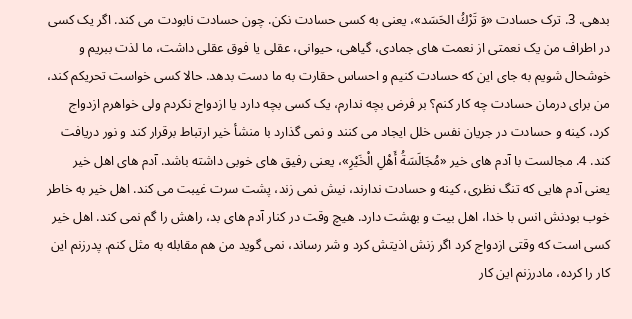بدهی. 3. ترک حسادت «وَ تَرْكُ الحَسَد»، یعنی به کسی حسادت نکن. چون حسادت نابودت می کند. اگر یک کسی در اطراف من یک نعمتی از نعمت های جمادی، گیاهی، حیوانی، عقلی یا فوق عقلی داشت، ما لذت ببریم و خوشحال شویم به جای این که حسادت کنیم و احساس حقارت به ما دست بدهد. حالا کسی خواست تحریکم کند، من برای درمان حسادت چه کار کنم؟ بر فرض بچه ندارم، یک کسی بچه دارد یا ازدواج نکردم ولی خواهرم ازدواج کرد، کینه و حسادت در جریان نفس خلل ایجاد می کنند و نمی گذارد با منشأ خیر ارتباط برقرار کند و نور دریافت کند. 4. مجالست با آدم های خیر «مُجَالَسَةُ أَهْلِ الْخَیْرِ»، یعنی رفیق های خوبی داشته باشد. آدم های اهل خیر یعنی آدم هایی که تنگ نظری، کینه و حسادت ندارند، نیش نمی زند، پشت سرت غیبت می کند. اهل خیر به خاطر خوب بودنش انس با خدا، اهل بیت و بهشت دارد. هیچ وقت در کنار آدم های بد، راهش را گم نمی کند. اهل خیر کسی است که وقتی ازدواج کرد اگر زنش اذیتش کرد و شر رساند، نمی گوید من هم مقابله به مثل کنم. پدرزنم این کار را کرده، مادرزنم این کار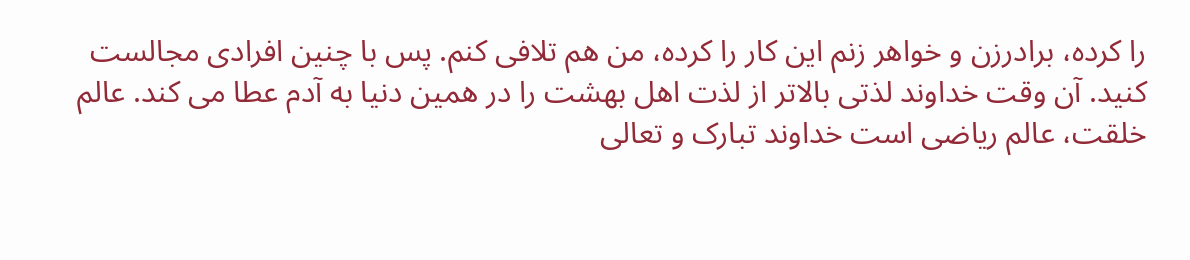را کرده، برادرزن و خواهر زنم این کار را کرده، من هم تلافی کنم. پس با چنین افرادی مجالست کنید. آن وقت خداوند لذتی بالاتر از لذت اهل بهشت را در همین دنیا به آدم عطا می کند. عالم خلقت، عالم ریاضی است خداوند تبارک و تعالی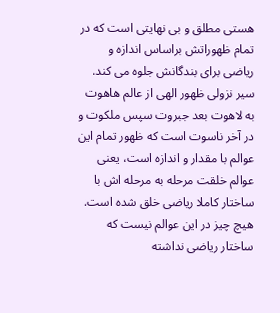هستی مطلق و بی نهایتی است که در تمام ظهوراتش براساس اندازه و ریاضی برای بندگانش جلوه می کند. سیر نزولی ظهور الهی از عالم هاهوت به لاهوت بعد جبروت سپس ملکوت و در آخر ناسوت است که ظهور تمام این عوالم با مقدار و اندازه است، یعنی عوالم خلقت مرحله به مرحله اش با ساختار کاملا ریاضی خلق شده است. هیچ چیز در این عوالم نیست که ساختار ریاضی نداشته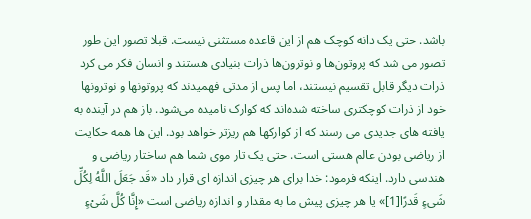باشد. حتی یک دانه کوچک هم از این قاعده مستثنی نیست. قبلا تصور این طور تصور می شد که پروتون‌ها و نوترون‌ها ذرات بنیادی هستند و انسان فکر می کرد ذرات دیگر قابل تقسیم نیستند، اما پس از مدتی فهمیدند که پروتونها و نوترونها خود از ذرات کوچکتری ساخته شده‌اند که کوارک نامیده می‌شود. باز هم در آینده به یافته های جدیدی می رسند که از کوارکها هم ریزتر خواهد بود. این ها همه حکایت از ریاضی بودن عالم هستی است. حتی یک تار موی شما هم ساختار ریاضی و هندسی دارد. اینکه فرمود: خدا برای هر چیزی اندازه ای قرار داد «قَد جَعَلَ اللَّهُ لِكُلِّ شَیءٍ قَدرًا[1]» یا هر چیزی پیش ما به مقدار و اندازه ریاضی است «إِنَّا كُلَّ شَیْءٍ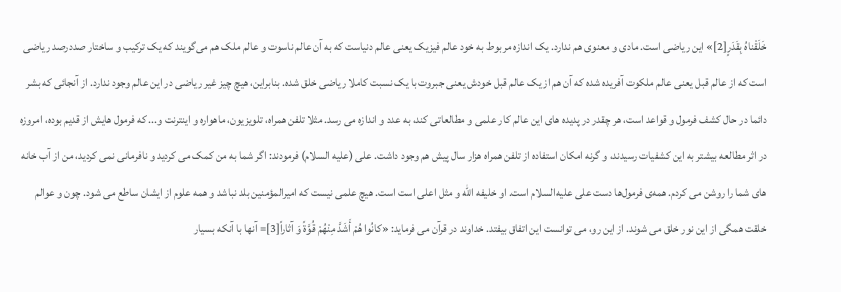خَلَقْناهُ بِقَدَرٍ[2]» این ریاضی است. مادی و معنوی هم ندارد. یک اندازه مربوط به خود عالم فیزیک یعنی عالم دنیاست که به آن عالم ناسوت و عالم ملک هم می‌گویند که یک ترکیب و ساختار صددرصد ریاضی است که از عالم قبل یعنی عالم ملکوت آفریده شده که آن هم از یک عالم قبل خودش یعنی جبروت با یک نسبت کاملا ریاضی خلق شده. بنابراین، هیچ چیز غیر ریاضی در این عالم وجود ندارد. از آنجائی که بشر دائما در حال کشف فرمول و قواعد است، هر چقدر در پدیده های این عالم کار علمی و مطالعاتی کند، به عدد و اندازه می رسد. مثلا تلفن همراه، تلویزیون، ماهواره و اینترنت و... که فرمول هایش از قدیم بوده، امروزه در اثر مطالعه بیشتر به این کشفیات رسیدند، و گرنه امکان استفاده از تلفن همراه هزار سال پیش هم وجود داشت. علی (علیه السلام) فرمودند: اگر شما به من کمک می کردید و نافرمانی نمی کردید، من از آب خانه های شما را روشن می کردم. همه‌ی فرمول‌ها دست علی علیه‌السلام است. او خلیفه الله و مثل اعلی است است. هیچ علمی نیست که امیرالمؤمنین بلد نباشد و همه علوم از ایشان ساطع می شود. چون و عوالم خلقت همگی از این نور خلق می شوند. از این رو، می توانست این اتفاق بیفتد. خداوند در قرآن می فرماید: «كانُوا هُمْ أَشَدَّ مِنْهُمْ قُوَّةً وَ آثاراً[3]= آنها با آنکه بسیار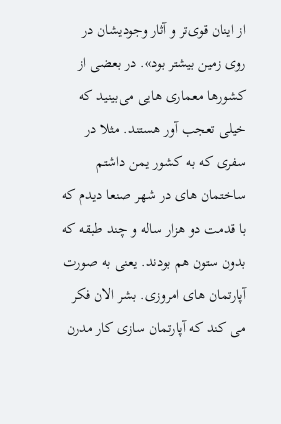از اینان قوی‌تر و آثار وجودیشان در روی زمین بیشتر بود». در بعضی از کشورها معماری هایی می‌بینید که خیلی تعجب آور هستند. مثلا در سفری که به کشور یمن داشتم ساختمان های در شهر صنعا دیدم که با قدمت دو هزار ساله و چند طبقه که بدون ستون هم بودند. یعنی به صورت آپارتمان های امروزی. بشر الان فکر می کند که آپارتمان سازی کار مدرن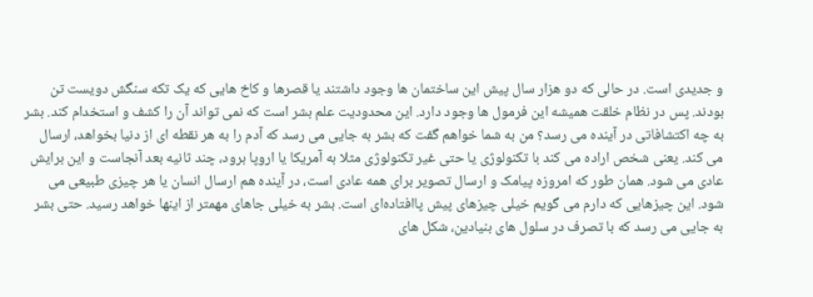و جدیدی است. در حالی که دو هزار سال پیش این ساختمان ها وجود داشتند یا قصرها و کاخ هایی که یک تکه سنگش دویست تن بودند. پس در نظام خلقت همیشه این فرمول ها وجود دارد. این محدودیت علم بشر است که نمی تواند آن را کشف و استخدام کند. بشر به چه اکتشافاتی در آینده می رسد؟ من به شما خواهم گفت که بشر به جایی می رسد که آدم را به هر نقطه ای از دنیا بخواهد، ارسال می کند. یعنی شخص اراده می کند با تکنولوژی یا حتی غیر تکنولوژی مثلا به آمریکا یا اروپا برود، چند ثانیه بعد آنجاست و این برایش عادی می شود. همان طور که امروزه پیامک و ارسال تصویر برای همه عادی است، در آینده هم ارسال انسان یا هر چیزی طبیعی می شود. این چیزهایی که دارم می گویم خیلی چیزهای پیش پاافتاده‌ای است. بشر به خیلی جاهای مهمتر از اینها خواهد رسید. حتی بشر به جایی می رسد که با تصرف در سلول های بنیادین، شکل های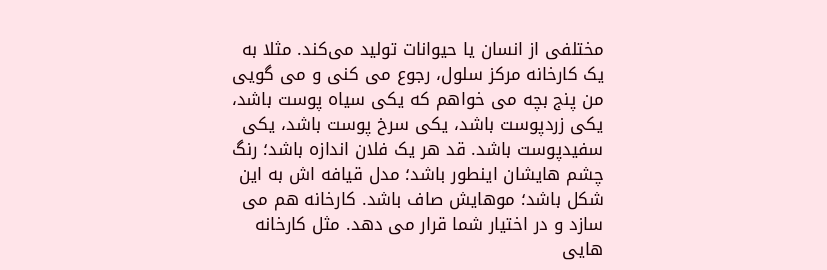مختلفی از انسان یا حیوانات تولید می‌کند. مثلا به یک کارخانه مرکز سلول، رجوع می کنی و می گویی من پنج بچه می خواهم که یکی سیاه پوست باشد، یکی زردپوست باشد، یکی سرخ پوست باشد، یکی سفیدپوست باشد. قد هر یک فلان اندازه باشد؛ رنگ چشم هایشان اینطور باشد؛ مدل قیافه اش به این شکل باشد؛ موهایش صاف باشد. کارخانه هم می سازد و در اختیار شما قرار می دهد. مثل کارخانه هایی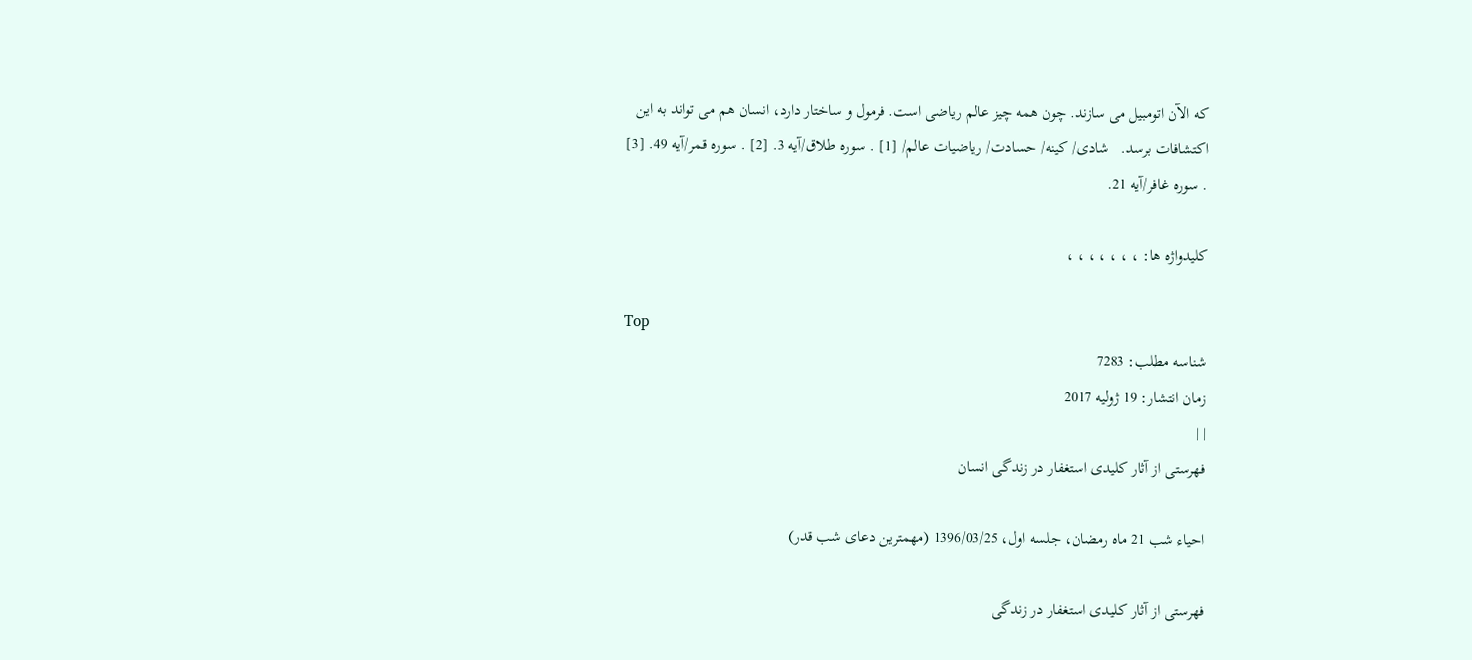که الآن اتومبیل می سازند. چون همه چیز عالم ریاضی است. فرمول و ساختار دارد، انسان هم می تواند به این اکتشافات برسد.   شادی/ کینه/ حسادت/ ریاضیات عالم/ [1] . سوره طلاق/آیه 3. [2] . سوره قمر/آیه 49. [3] . سوره غافر/آیه 21.

کلیدواژه ها: ، ، ، ، ، ، ،

Top
شناسه مطلب: 7283
زمان انتشار: 19 ژولیه 2017
| |
فهرستی از آثار کلیدی استغفار در زندگی انسان

احیاء شب 21 ماه رمضان، جلسه اول، 1396/03/25 (مهمترین دعای شب قدر)

فهرستی از آثار کلیدی استغفار در زندگی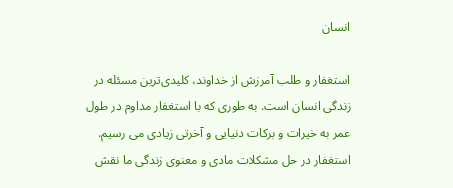انسان

استغفار و طلب آمرزش از خداوند، کلیدی‌ترین مسئله در زندگی انسان است. به طوری که با استغفار مداوم در طول عمر به خیرات و برکات دنیایی و آخرتی زیادی می رسیم. استغفار در حل مشکلات مادی و معنوی زندگی ما نقش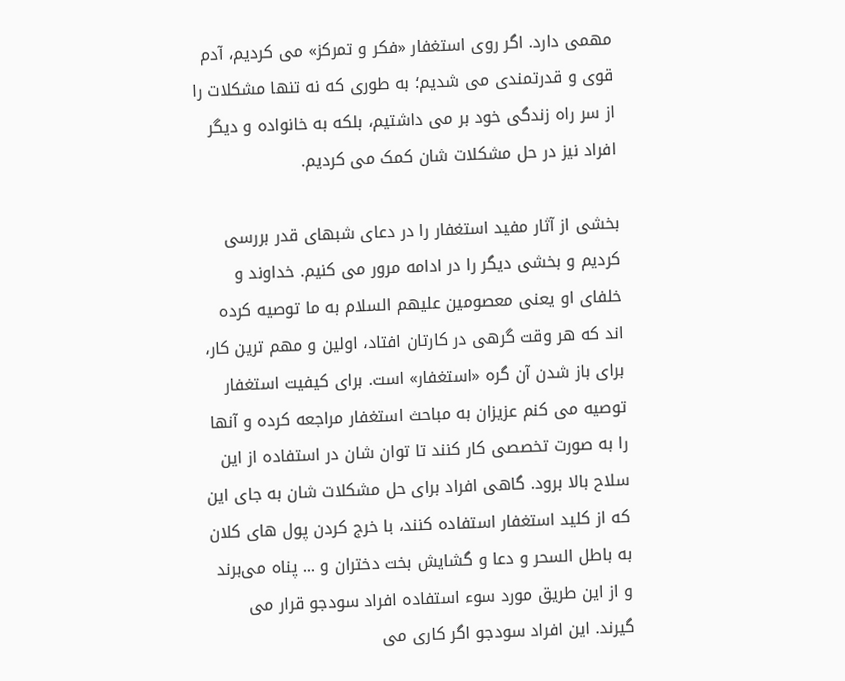مهمی دارد. اگر روی استغفار «فکر و تمرکز» می کردیم، آدم قوی و قدرتمندی می شدیم؛ به طوری که نه تنها مشکلات را از سر راه زندگی خود بر می داشتیم، بلکه به خانواده و دیگر افراد نیز در حل مشکلات شان کمک می کردیم.

بخشی از آثار مفید استغفار را در دعای شبهای قدر بررسی کردیم و بخشی دیگر را در ادامه مرور می کنیم. خداوند و خلفای او یعنی معصومین علیهم السلام به ما توصیه کرده اند که هر وقت گرهی در کارتان افتاد، اولین و مهم ترین کار، برای باز شدن آن گره «استغفار» است. برای کیفیت استغفار توصیه می کنم عزیزان به مباحث استغفار مراجعه کرده و آنها را به صورت تخصصی کار کنند تا توان شان در استفاده از این سلاح بالا برود. گاهی افراد برای حل مشکلات شان به جای این که از کلید استغفار استفاده کنند، با خرج کردن پول های کلان به باطل السحر و دعا و گشایش بخت دختران و ... پناه می‌برند و از این طریق مورد سوء استفاده افراد سودجو قرار می گیرند. این افراد سودجو اگر کاری می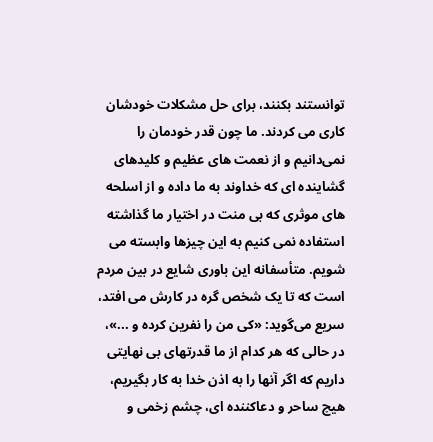توانستند بکنند، برای حل مشکلات خودشان کاری می کردند. ما چون قدر خودمان را نمی‌دانیم و از نعمت های عظیم و کلیدهای گشاینده ای که خداوند به ما داده و از اسلحه های موثری که بی منت در اختیار ما گذاشته استفاده نمی کنیم به این چیزها وابسته می شویم. متأسفانه این باوری شایع در بین مردم است که تا یک شخص گره در کارش می افتد، سریع می‌گوید: «کی من را نفرین کرده و ...»، در حالی که هر کدام از ما قدرتهای بی نهایتی داریم که اگر آنها را به اذن خدا به کار بگیریم، هیچ ساحر و دعاکننده ای، چشم زخمی و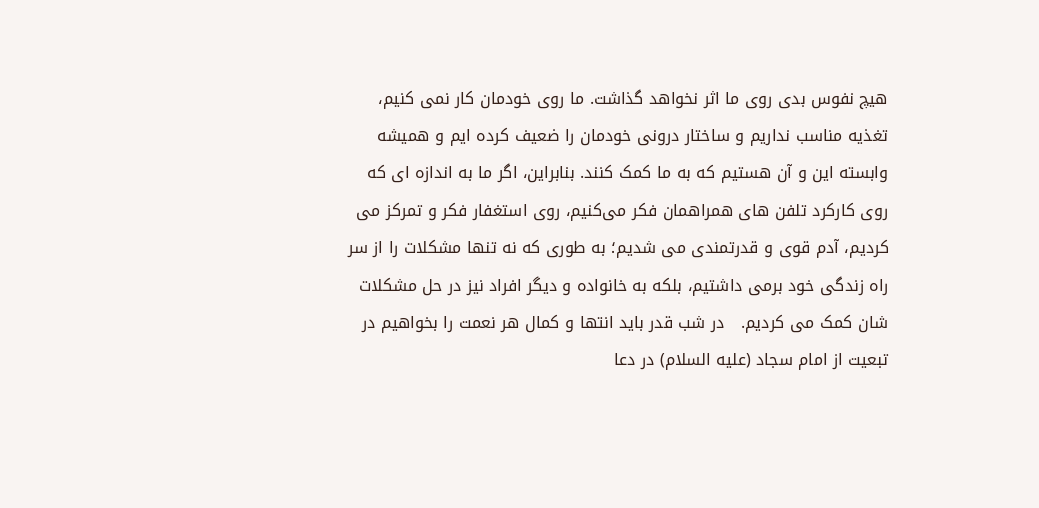هیچ نفوس بدی روی ما اثر نخواهد گذاشت. ما روی خودمان کار نمی کنیم، تغذیه مناسب نداریم و ساختار درونی خودمان را ضعیف کرده ایم و همیشه وابسته این و آن هستیم که به ما کمک کنند. بنابراین، اگر ما به اندازه ای که روی کارکرد تلفن های همراهمان فکر می‌کنیم، روی استغفار فکر و تمرکز می کردیم، آدم قوی و قدرتمندی می شدیم؛ به طوری که نه تنها مشکلات را از سر راه زندگی خود برمی داشتیم، بلکه به خانواده و دیگر افراد نیز در حل مشکلات شان کمک می کردیم.   در شب قدر باید انتها و کمال هر نعمت را بخواهیم در تبعیت از امام سجاد (علیه السلام) در دعا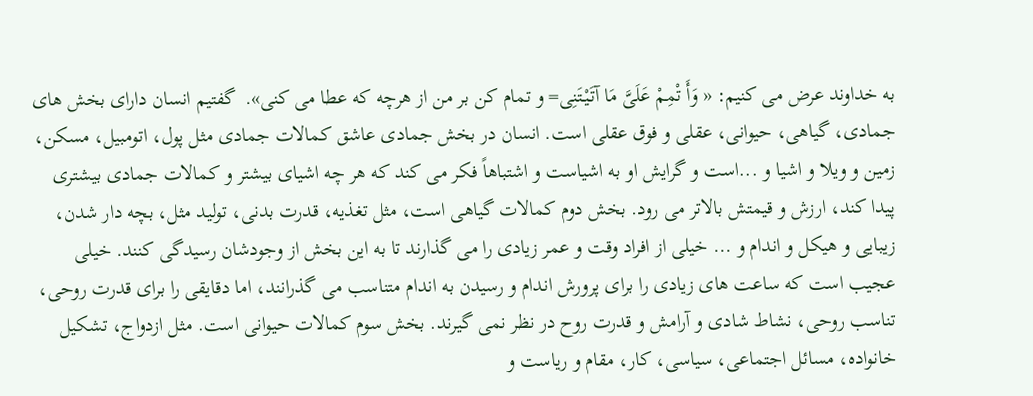به خداوند عرض می کنیم: « وَأَ تْمِمْ عَلَیَّ مَا آتَیْتَنِی= و تمام کن بر من از هرچه که عطا می کنی».  گفتیم انسان دارای بخش های جمادی، گیاهی، حیوانی، عقلی و فوق عقلی است. انسان در بخش جمادی عاشق کمالات جمادی مثل پول، اتومبیل، مسکن، زمین و ویلا و اشیا و ...است و گرایش او به اشیاست و اشتباهاً فکر می کند که هر چه اشیای بیشتر و کمالات جمادی بیشتری پیدا کند، ارزش و قیمتش بالاتر می رود. بخش دوم کمالات گیاهی است، مثل تغذیه، قدرت بدنی، تولید مثل، بچه دار شدن، زیبایی و هیکل و اندام و ... خیلی از افراد وقت و عمر زیادی را می گذارند تا به این بخش از وجودشان رسیدگی کنند. خیلی عجیب است که ساعت های زیادی را برای پرورش اندام و رسیدن به اندام متناسب می گذرانند، اما دقایقی را برای قدرت روحی، تناسب روحی، نشاط شادی و آرامش و قدرت روح در نظر نمی گیرند. بخش سوم کمالات حیوانی است. مثل ازدواج، تشکیل خانواده، مسائل اجتماعی، سیاسی، کار، مقام و ریاست و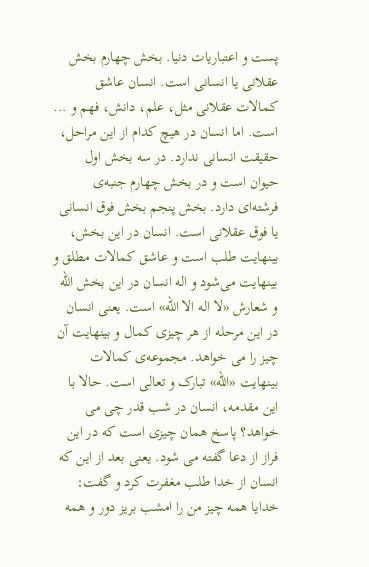پست و اعتباریات دنیا. بخش چهارم بخش عقلانی یا انسانی است. انسان عاشق کمالات عقلانی مثل، علم، دانش، فهم و ... است. اما انسان در هیچ کدام از این مراحل، حقیقت انسانی ندارد. در سه بخش اول حیوان است و در بخش چهارم جنبه‌ی فرشته‌ای دارد. بخش پنجم بخش فوق انسانی یا فوق عقلانی است. انسان در این بخش، بینهایت طلب است و عاشق کمالات مطلق و بینهایت می‌شود و اله انسان در این بخش الله و شعارش «لا اله الا الله» است. یعنی انسان در این مرحله از هر چیزی کمال و بینهایت آن چیز را می خواهد. مجموعه‌ی کمالات بینهایت «الله» تبارک و تعالی است. حالا با این مقدمه، انسان در شب قدر چی می خواهد؟ پاسخ همان چیزی است که در این فراز از دعا گفته می شود. یعنی بعد از این که انسان از خدا طلب مغفرت کرد و گفت: خدایا همه چیز من را امشب بریز دور و همه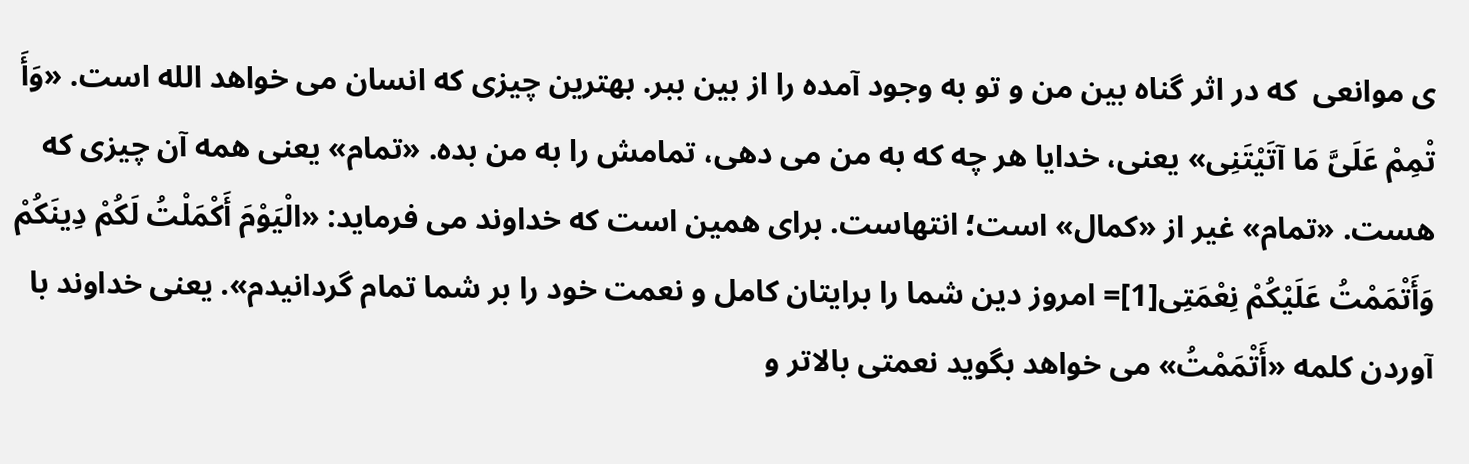ی موانعی  که در اثر گناه بین من و تو به وجود آمده را از بین ببر. بهترین چیزی که انسان می خواهد الله است. «وَأَ تْمِمْ عَلَیَّ مَا آتَیْتَنِی» یعنی، خدایا هر چه که به من می دهی، تمامش را به من بده. «تمام» یعنی همه آن چیزی که هست. «تمام» غیر از «کمال» است؛ انتهاست. برای همین است که خداوند می فرماید: «الْیَوْمَ أَكْمَلْتُ لَكُمْ دِینَكُمْ وَأَتْمَمْتُ عَلَیْكُمْ نِعْمَتِی[1]= امروز دین شما را برایتان كامل و نعمت خود را بر شما تمام گردانیدم». یعنی خداوند با آوردن کلمه «أَتْمَمْتُ» می خواهد بگوید نعمتی بالاتر و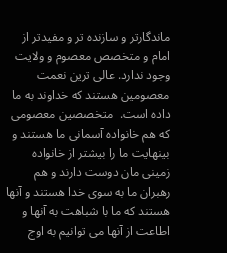ماندگارتر و سازنده تر و مفیدتر از امام و متخصص معصوم و ولایت وجود ندارد. عالی ترین نعمت معصومین هستند که خداوند به ما داده است.  متخصصین معصومی که هم خانواده آسمانی ما هستند و بینهایت ما را بیشتر از خانواده زمینی مان دوست دارند و هم رهبران ما به سوی خدا هستند و آنها هستند که ما با شباهت به آنها و اطاعت از آنها می توانیم به اوج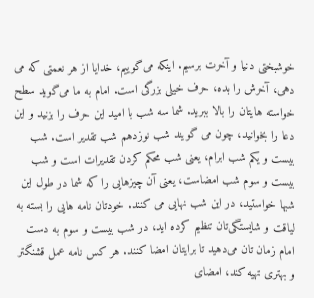خوشبختی دنیا و آخرت برسیم. اینکه می‌گوییم، خدایا از هر نعمتی که می دهی، آخرش را بده، حرف خیلی بزرگی است. امام به ما می‌گوید سطح خواسته هایتان را بالا ببرید. شما سه شب با امید این حرف را بزنید و این دعا را بخوانید، چون می گویند شب نوزدهم شب تقدیر است. شب بیست و یکم شب ابرام، یعنی شب محکم کردن تقدیرات است و شب بیست و سوم شب امضاست، یعنی آن چیزهایی را که شما در طول این شبها خواستید، در این شب نهایی می کنند. خودتان نامه هایی را بسته به لیاقت و شایستگی‌تان تنظیم کرده اید، در شب بیست و سوم به دست امام زمان تان می‌دهید تا برایتان امضا کنند. هر کس نامه عمل قشنگتر و بهتری تهیه کند، امضای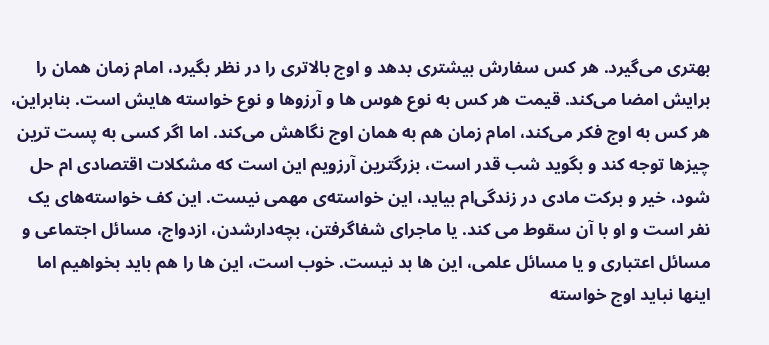بهتری می‌گیرد. هر کس سفارش بیشتری بدهد و اوج بالاتری را در نظر بگیرد، امام زمان همان را برایش امضا می‌کند. قیمت هر کس به نوع هوس ها و آرزوها و نوع خواسته هایش است. بنابراین، هر کس به اوج فکر می‌کند، امام زمان هم به همان اوج نگاهش می‌کند. اما اگر کسی به پست ترین چیزها توجه کند و بگوید شب قدر است، بزرگترین آرزویم این است که مشکلات اقتصادی ام حل شود، خیر و برکت مادی در زندگی‌ام بیاید، این خواسته‌ی مهمی نیست. این کف خواسته‌های یک نفر است و او با آن سقوط می کند. یا ماجرای شفاگرفتن، بچه‌دارشدن، ازدواج، مسائل اجتماعی و مسائل اعتباری و یا مسائل علمی، این ها بد نیست. خوب است، این ها را هم باید بخواهیم اما اینها نباید اوج خواسته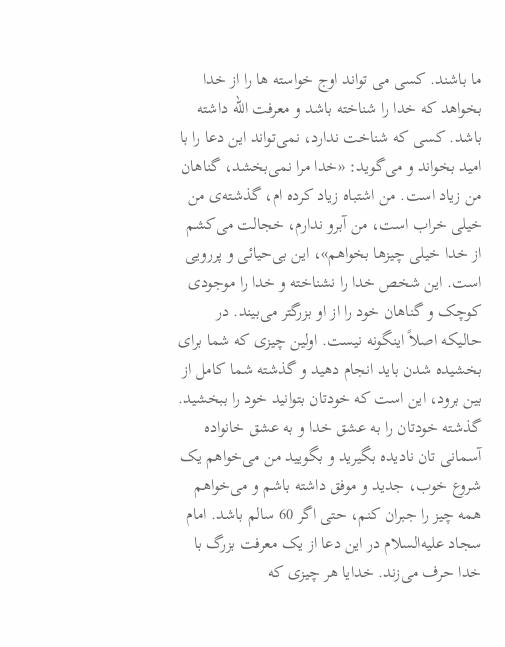ما باشند. کسی می تواند اوج خواسته ها را از خدا بخواهد که خدا را شناخته باشد و معرفت الله داشته باشد. کسی که شناخت ندارد، نمی‌تواند این دعا را با امید بخواند و می‌گوید: «خدا مرا نمی‌بخشد، گناهان من زیاد است. من اشتباه زیاد کرده ام، گذشته‌ی من خیلی خراب است، من آبرو ندارم، خجالت می‌کشم از خدا خیلی چیزها بخواهم»، این بی‌حیائی و پررویی است. این شخص خدا را نشناخته و خدا را موجودی کوچک و گناهان خود را از او بزرگتر می‌بیند. در حالیکه اصلاً اینگونه نیست. اولین چیزی که شما برای بخشیده شدن باید انجام دهید و گذشته شما کامل از بین برود، این است که خودتان بتوانید خود را ببخشید. گذشته خودتان را به عشق خدا و به عشق خانواده آسمانی تان نادیده بگیرید و بگویید من می‌خواهم یک شروع خوب، جدید و موفق داشته باشم و می‌خواهم همه چیز را جبران کنم، حتی اگر 60 سالم باشد. امام سجاد علیه‌السلام در این دعا از یک معرفت بزرگ با خدا حرف می‌زند. خدایا هر چیزی که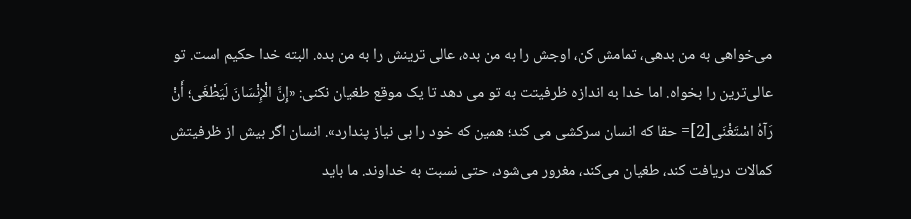می‌خواهی به من بدهی، تمامش کن، اوجش را به من بده، عالی ترینش را به من بده. البته خدا حکیم است. تو عالی‌ترین را بخواه. اما خدا به اندازه ظرفیتت به تو می دهد تا یک موقع طغیان نکنی: «إِنَّ الْإِنْسَانَ لَیَطْغَى؛ أَنْ رَآهُ اسْتَغْنَى[2]= حقا كه انسان سركشى مى كند؛ همین كه خود را بى نیاز پندارد». انسان اگر بیش از ظرفیتش کمالات دریافت کند، طغیان می‌کند، مغرور می‌شود، حتی نسبت به خداوند. ما باید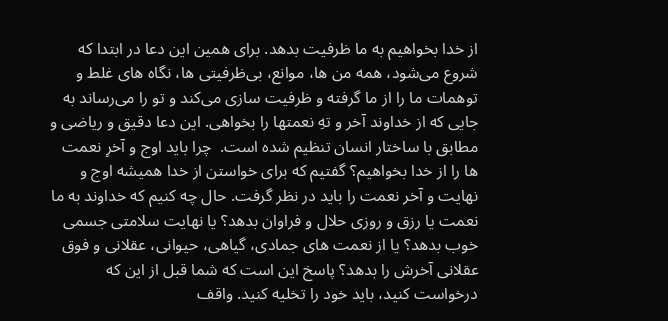از خدا بخواهیم به ما ظرفیت بدهد. برای همین این دعا در ابتدا که شروع می‌شود، همه من ها، موانع، بی‌ظرفیتی ها، نگاه های غلط و توهمات ما را از ما گرفته و ظرفیت سازی می‌کند و تو را می‌رساند به جایی که از خداوند آخر و تهِ نعمتها را بخواهی. این دعا دقیق و ریاضی و مطابق با ساختار انسان تنظیم شده است.  چرا باید اوج و آخرِ نعمت ها را از خدا بخواهیم؟ گفتیم که برای خواستن از خدا همیشه اوج و نهایت و آخر نعمت را باید در نظر گرفت. حال چه کنیم که خداوند به ما نعمت یا رزق و روزی حلال و فراوان بدهد؟ یا نهایت سلامتی جسمی خوب بدهد؟ یا از نعمت های جمادی، گیاهی، حیوانی، عقلانی و فوق عقلانی آخرش را بدهد؟ پاسخ این است که شما قبل از این که درخواست کنید، باید خود را تخلیه کنید. واقف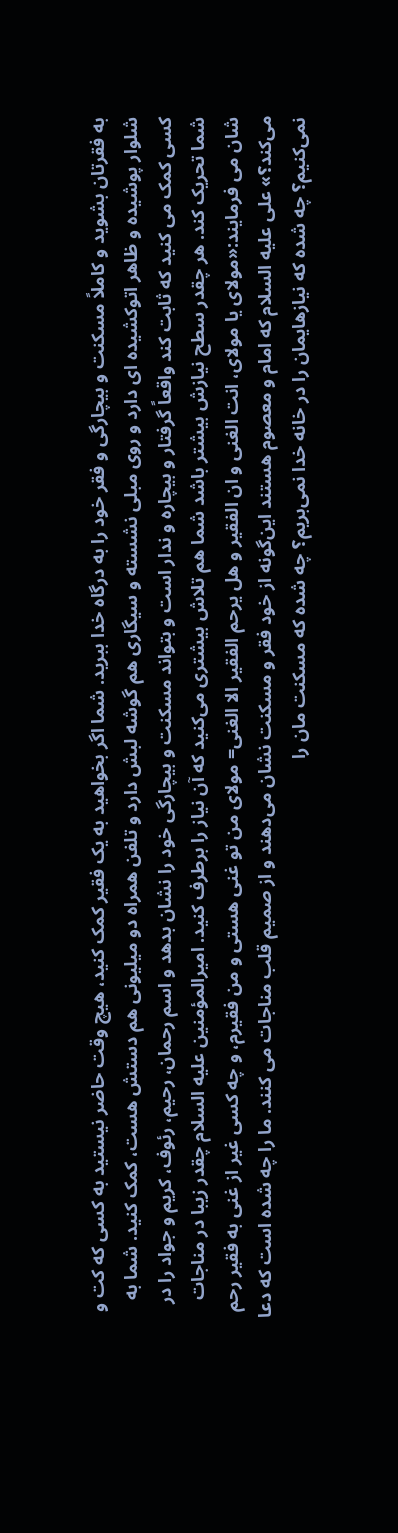به فقرتان بشوید و کاملاً مسکنت و بیچارگی و فقر خود را به درگاه خدا ببرید. شما اگر بخواهید به یک فقیر کمک کنید، هیچ وقت حاضر نیستید به کسی که کت و شلوار پوشیده و ظاهر اتوکشیده ای دارد و روی مبلی نشسته و سیگاری هم گوشه لبش دارد و تلفن همراه دو میلیونی هم دستش هست، کمک کنید. شما به کسی کمک می کنید که ثابت کند واقعاً گرفتار و بیچاره و ندار است و بتواند مسکنت و بیچارگی خود را نشان بدهد و اسم رحمان، رحیم، رئوف، کریم و جواد را در شما تحریک کند. هر چقدر سطح نیازش بیشتر باشد شما هم تلاش بیشتری می‌کنید که آن نیاز را برطرف کنید. امیرالمؤمنین علیه السلام چقدر زیبا در مناجات شان می فرمایند:«مولای یا مولای، انت الغنی و ان الفقیر و هل یرحم الفقیر الا الغنی= مولای من تو غنی هستی و من فقیرم، و چه کسی غیر از غنی به فقیر رحم می‌کند؟» علی علیه السلام که امام و معصوم هستند این‌گونه از خود فقر و مسکنت نشان می‌دهند و از صمیم قلب مناجات می کنند. ما را چه شده است که دعا نمی‌کنیم؟ چه شده که نیازهایمان را در خانه خدا نمی‌بریم؟ چه شده که مسکنت مان را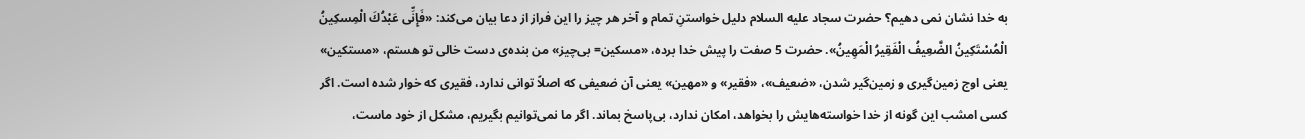به خدا نشان نمی دهیم؟ حضرت سجاد علیه السلام دلیل خواستنِ تمام و آخر هر چیز را این فراز از دعا بیان می‌کند: «فَإِنِّی عَبْدُكَ الْمِسكِینُ الْمُسْتَكِینُ الضَّعِیفُ الْفَقِیرُ الْمَهِینُ». حضرت 5 صفت را پیش خدا برده، «مسکین= بی‌چیز» من بنده‌ی دست خالی تو هستم، «مستکین» یعنی اوج زمین‌گیری و زمین‌گیر شدن، «ضعیف»، «فقیر» و «مهین» یعنی آن ضعیفی که اصلاً توانی ندارد، فقیری که خوار شده است. اگر کسی امشب این گونه از خدا خواسته‌هایش را بخواهد، امکان ندارد، بی‌پاسخ بماند. اگر ما نمی‌توانیم بگیریم، مشکل از خود ماست،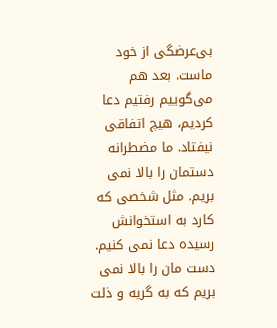بی‌عرضگی از خود ماست. بعد هم می‌گوییم رفتیم دعا کردیم، هیچ اتفاقی نیفتاد. ما مضطرانه دستمان را بالا نمی بریم. مثل شخصی که کارد به استخوانش رسیده دعا نمی کنیم. دست مان را بالا نمی بریم که به گریه و ذلت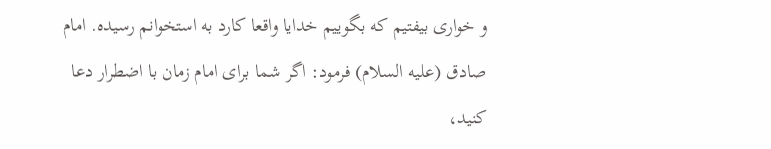و خواری بیفتیم که بگوییم خدایا واقعا کارد به استخوانم رسیده. امام صادق (علیه السلام) فرمود: اگر شما برای امام زمان با اضطرار دعا کنید،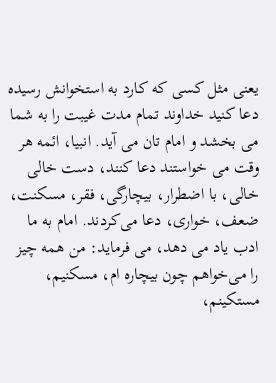یعنی مثل کسی که کارد به استخوانش رسیده دعا کنید خداوند تمام مدت غیبت را به شما می بخشد و امام تان می آید. انبیا، ائمه هر وقت می خواستند دعا کنند، دست خالی خالی، با اضطرار، بیچارگی، فقر، مسکنت، ضعف، خواری، دعا می‌کردند. امام به ما ادب یاد می دهد، می فرماید: من همه چیز را می‌خواهم چون بیچاره ام، مسکنیم، مستکینم،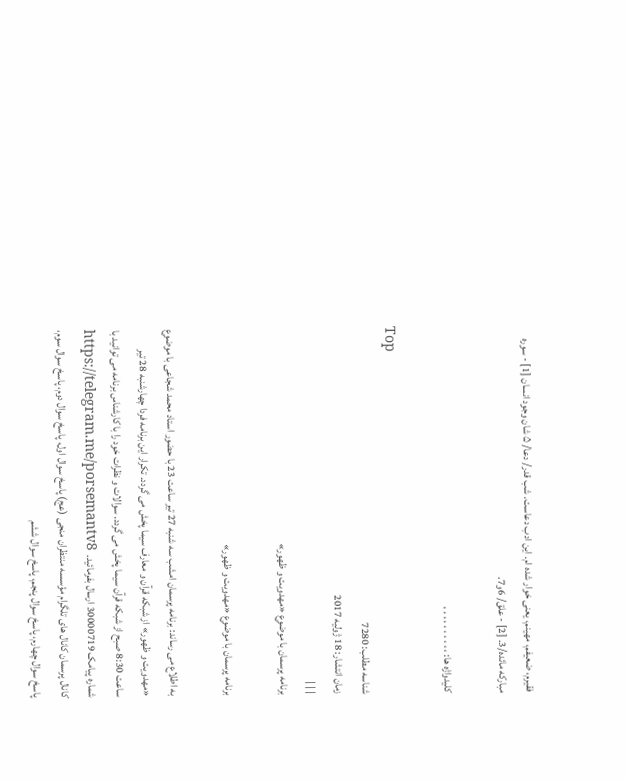فقیرم، ضعیفم، مهینم، یعنی خوار شده ام. این ادب دعاست. شب قدر/ دعا/ ۵ شان وجود انسان [1] - سوره مبارکه مائده/3. [2] - علق/ 6و7.

کلیدواژه ها: ، ، ، ، ، ، ، ، ، ،

Top
شناسه مطلب: 7280
زمان انتشار: 18 ژولیه 2017
| | |
برنامه پرسمان با موضوع «مهدویت و ظهور»

برنامه پرسمان با موضوع «مهدویت و ظهور»

به اطلاع می رساند: برنامه پرسمان امشب سه شنبه 27 تیر ساعت 23 با حضور استاد محمد شجاعی با موضوع «مهدویت و ظهور» از شبکه قرآن و معارف سیما پخش می گردد. تکرار این برنامه فردا چهارشنبه 28 تیر ساعت 8:30 صبح از شبکه قرآن سیما پخش می گردد. سوالات و نظرات خود را با کارشناس برنامه می توانید با شماره پیامک 30000719 ارسال بفرمائید.  https://telegram.me/porsemantv8 کانال پرسمان کانال های تلگرام مؤسسه منتظران منجی (عج) پاسخ سوال اول، پاسخ سوال دوم، پاسخ سوال سوم، پاسخ سوال چهارم، پاسخ سوال پنجم، پاسخ سوال ششم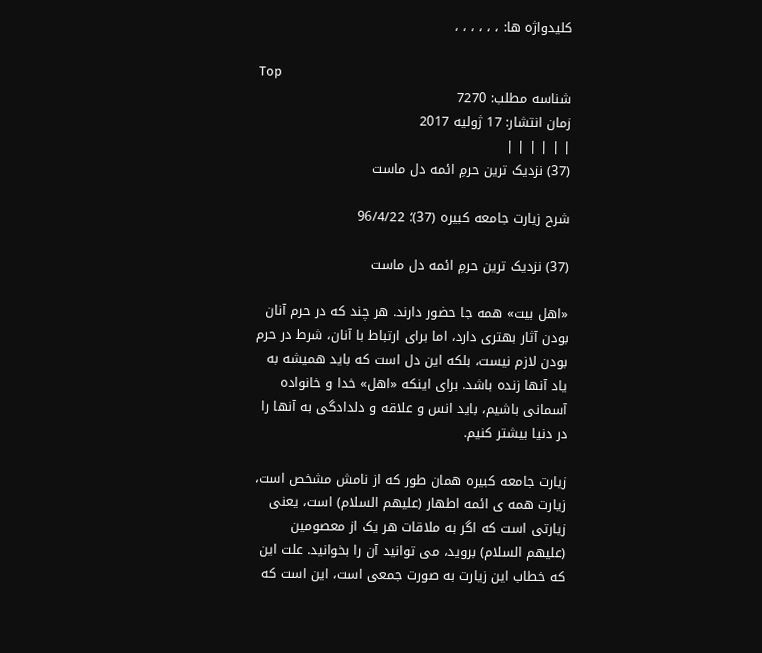کلیدواژه ها: ، ، ، ، ، ،

Top
شناسه مطلب: 7270
زمان انتشار: 17 ژولیه 2017
| | | | | |
(37) نزدیک ترین حرمِ ائمه دل ماست

شرح زیارت جامعه کبیره (37)؛ 96/4/22

(37) نزدیک ترین حرمِ ائمه دل ماست

«اهل بیت» همه جا حضور دارند. هر چند که در حرم آنان بودن آثار بهتری دارد، اما برای ارتباط با آنان، شرط در حرم بودن لازم نیست، بلکه این دل است که باید همیشه به یاد آنها زنده باشد. برای اینکه «اهل» خدا و خانواده آسمانی باشیم، باید انس و علاقه و دلدادگی به آنها را در دنیا بیشتر کنیم.

زیارت جامعه کبیره همان طور که از نامش مشخص است، زیارت همه ی ائمه اطهار (علیهم السلام) است، یعنی زیارتی است که اگر به ملاقات هر یک از معصومین (علیهم السلام) بروید، می توانید آن را بخوانید. علت این که خطاب این زیارت به صورت جمعی است، این است که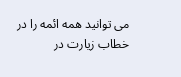می توانید همه ائمه را در خطاب زیارت در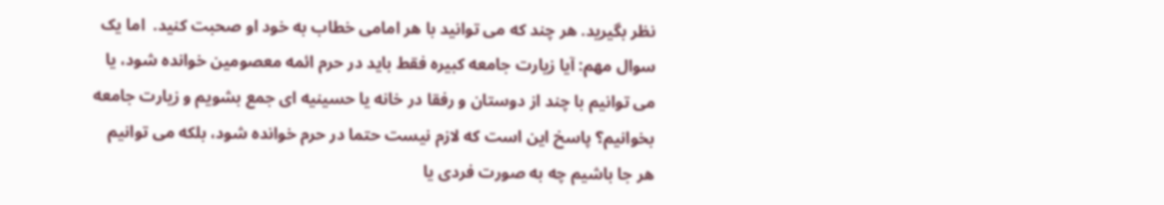نظر بگیرید. هر چند که می توانید با هر امامی خطاب به خود او صحبت کنید.  اما یک سوال مهم: آیا زیارت جامعه کبیره فقط باید در حرم ائمه معصومین خوانده شود، یا می توانیم با چند از دوستان و رفقا در خانه یا حسینیه ای جمع بشویم و زیارت جامعه بخوانیم؟ پاسخ این است که لازم نیست حتما در حرم خوانده شود، بلکه می توانیم هر جا باشیم چه به صورت فردی یا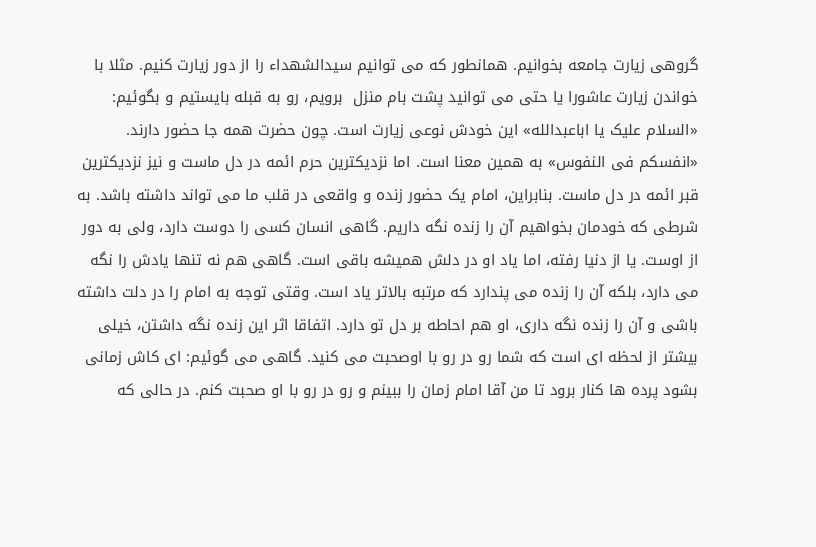گروهی زیارت جامعه بخوانیم. همانطور که می توانیم سیدالشهداء را از دور زیارت کنیم. مثلا با خواندن زیارت عاشورا یا حتی می توانید پشت بام منزل  برویم، رو به قبله بایستیم و بگوئیم: «السلام علیک یا اباعبدالله» این خودش نوعی زیارت است. چون حضرت همه جا حضور دارند. «انفسکم فی النفوس» به همین معنا است. اما نزدیکترین حرم ائمه در دل ماست و نیز نزدیکترین قبر ائمه در دل ماست. بنابراین، امام یک حضور زنده و واقعی در قلب ما می تواند داشته باشد. به شرطی که خودمان بخواهیم آن را زنده نگه داریم. گاهی انسان کسی را دوست دارد، ولی به دور از اوست. یا از دنیا رفته، اما یاد او در دلش همیشه باقی است. گاهی هم نه تنها یادش را نگه می دارد، بلکه آن را زنده می پندارد که مرتبه بالاتر یاد است. وقتی توجه به امام را در دلت داشته باشی و آن را زنده نگه داری، او هم احاطه بر دل تو دارد. اتفاقا اثر این زنده نگه داشتن، خیلی بیشتر از لحظه ای است که شما رو در رو با اوصحبت می کنید. گاهی می گوئیم: ای کاش زمانی بشود پرده ها کنار برود تا من آقا امام زمان را ببینم و رو در رو با او صحبت کنم. در حالی که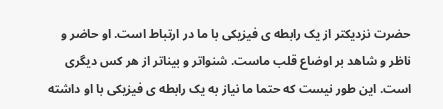حضرت نزدیکتر از یک رابطه ی فیزیکی با ما در ارتباط است. او حاضر و ناظر و شاهد بر اوضاع قلب ماست. شنواتر و بیناتر از هر کس دیگری است. این طور نیست که حتما ما نیاز به یک رابطه ی فیزیکی با او داشته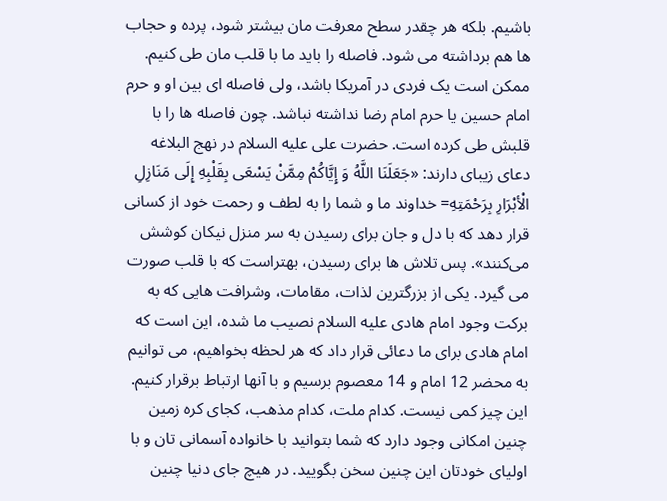باشیم. بلکه هر چقدر سطح معرفت مان بیشتر شود، پرده و حجاب ها هم برداشته می شود. فاصله را باید ما با قلب مان طی کنیم. ممکن است یک فردی در آمریکا باشد، ولی فاصله ای بین او و حرم امام حسین یا حرم امام رضا نداشته نباشد. چون فاصله ها را با قلبش طی کرده است. حضرت علی علیه السلام در نهج البلاغه دعای زیبای دارند: «جَعَلَنَا اللَّهُ وَ إِیَّاكُمْ مِمَّنْ یَسْعَى بِقَلْبِهِ إِلَى مَنَازِلِ الْأبْرَارِ بِرَحْمَتِهِ= خداوند ما و شما را به لطف و رحمت خود از كسانى قرار دهد كه با دل و جان براى رسیدن به سر منزل نیكان كوشش مى‌كنند». پس تلاش ها برای رسیدن، بهتراست که با قلب صورت می گیرد. یکی از بزرگترین لذات، مقامات، وشرافت هایی که به برکت وجود امام هادی علیه السلام نصیب ما شده، این است که امام هادی برای ما دعائی قرار داد که هر لحظه بخواهیم، می توانیم به محضر 12 امام و 14 معصوم برسیم و با آنها ارتباط برقرار کنیم. این چیز کمی نیست. کدام ملت، کدام مذهب، کجای کره زمین چنین امکانی وجود دارد که شما بتوانید با خانواده آسمانی تان و با اولیای خودتان این چنین سخن بگویید. در هیچ جای دنیا چنین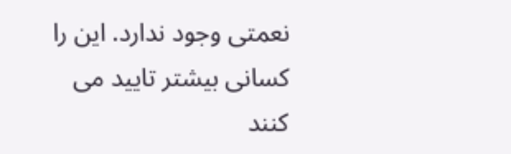نعمتی وجود ندارد. این را کسانی بیشتر تایید می کنند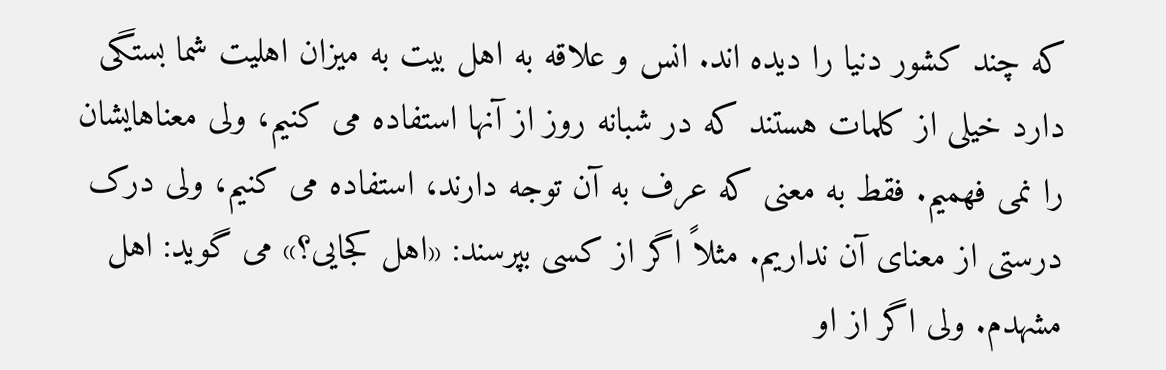که چند کشور دنیا را دیده اند. انس و علاقه به اهل بیت به میزان اهلیت شما بستگی دارد خیلی از کلمات هستند که در شبانه روز از آنها استفاده می کنیم، ولی معناهایشان را نمی فهمیم. فقط به معنی که عرف به آن توجه دارند، استفاده می کنیم، ولی درک درستی از معنای آن نداریم. مثلاً اگر از کسی بپرسند: «اهل کجایی؟» می گوید: اهل مشهدم. ولی اگر از او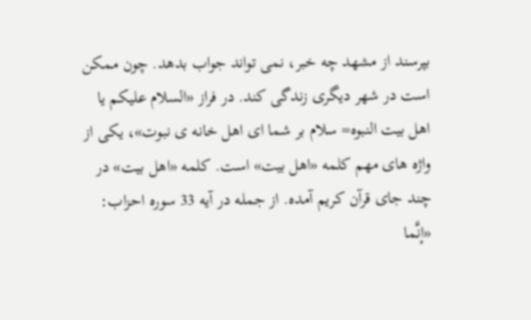بپرسند از مشهد چه خبر، نمی تواند جواب بدهد. چون ممکن است در شهر دیگری زندگی کند. در فراز «السلام علیکم یا اهل بیت النبوه= سلام بر شما ای اهل خانه ی نبوت»، یکی از واژه های مهم کلمه «اهل بیت» است. کلمه «اهل بیت» در چند جای قرآن کریم آمده. از جمله در آیه 33 سوره احزاب: «إنَّما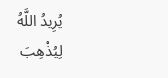یُرِیدُ اللَّهُ لِیُذْهِبَ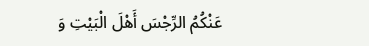عَنْكُمُ الرِّجْسَ أَهْلَ الْبَیْتِ وَ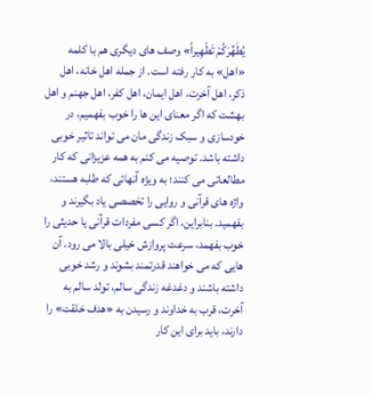یُطَهِّرَكُمْ تَطْهِیراً» وصف های دیگری هم با کلمه «اهل» به کار رفته است. از جمله اهل خانه، اهل ذکر، اهل آخرت، اهل ایمان، اهل کفر، اهل جهنم و اهل بهشت که اگر معنای این ها را خوب بفهمیم، در خودسازی و سبک زندگی مان می تواند تاثیر خوبی داشته باشد. توصیه می کنم به همه عزیزانی که کار مطالعاتی می کنند؛ به ویژه آنهائی که طلبه هستند، واژه های قرآنی و روایی را تخصصی یاد بگیرند و بفهمید. بنابراین، اگر کسی مفردات قرآنی یا حدیثی را خوب بفهمد، سرعت پروازش خیلی بالا می رود. آن هایی که می خواهند قدرتمند بشوند و رشد خوبی داشته باشند و دغدغه زندگی سالم، تولد سالم به آخرت، قرب به خداوند و رسیدن به «هدف خلقت» را دارند، باید برای این کار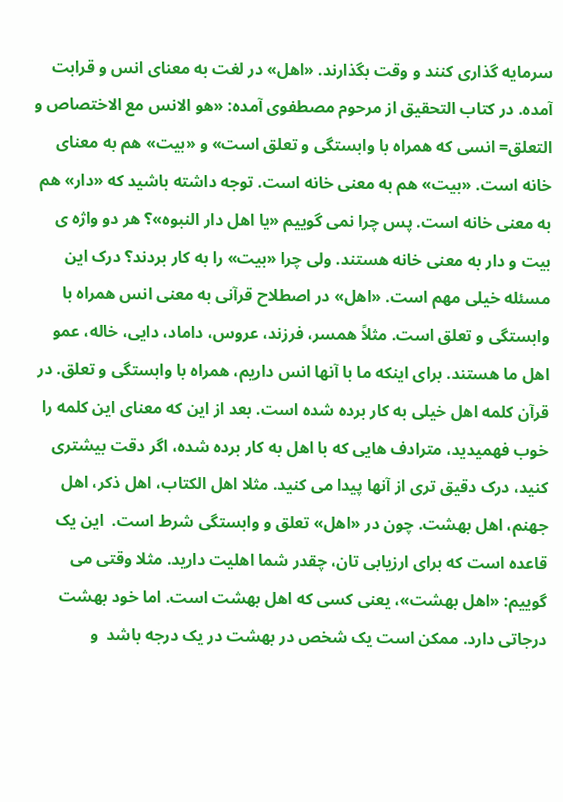سرمایه گذاری کنند و وقت بگذارند. «اهل» در لغت به معنای انس و قرابت آمده. در کتاب التحقیق از مرحوم مصطفوی آمده: «هو الانس مع الاختصاص و التعلق= انسی که همراه با وابستگی و تعلق است» و «بیت» هم به معنای خانه است. «بیت» هم به معنی خانه است. توجه داشته باشید که «دار» هم  به معنی خانه است. پس چرا نمی گوییم «یا اهل دار النبوه»؟ هر دو واژه ی بیت و دار به معنی خانه هستند. ولی چرا «بیت» را به کار بردند؟ درک این مسئله خیلی مهم است. «اهل» در اصطلاح قرآنی به معنی انس همراه با وابستگی و تعلق است. مثلاً همسر، فرزند، عروس، داماد، دایی، خاله، عمو اهل ما هستند. برای اینکه ما با آنها انس داریم، همراه با وابستگی و تعلق. در قرآن کلمه اهل خیلی به کار برده شده است. بعد از این که معنای این کلمه را خوب فهمیدید،‌ مترادف هایی که با اهل به کار برده شده، اگر دقت بیشتری کنید، درک دقیق تری از آنها پیدا می کنید. مثلا اهل الکتاب، اهل ذکر، اهل جهنم، اهل بهشت. چون در «اهل» تعلق و وابستگی شرط است.  این یک قاعده است که برای ارزیابی تان، چقدر شما اهلیت دارید. مثلا وقتی می گوییم: «اهل بهشت»، یعنی کسی که اهل بهشت است. اما خود بهشت درجاتی دارد. ممکن است یک شخص در بهشت در یک درجه باشد  و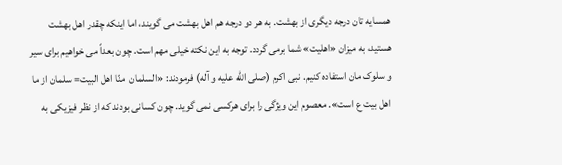همسایه تان درجه دیگری از بهشت. به هر دو درجه هم اهل بهشت می گویند، اما اینکه چقدر اهل بهشت هستید، به میزان «اهلیت» شما برمی گردد. توجه به این نکته خیلی مهم است. چون بعداً می خواهیم برای سیر و سلوک مان استفاده کنیم. نبی اکرم (صلی الله علیه و آله) فرمودند: «السلمان  منّا اهل البیت= سلمان از ما اهل بیت ع است». معصوم این ویژگی را برای هرکسی نمی گوید. چون کسانی بودند که از نظر فیزیکی به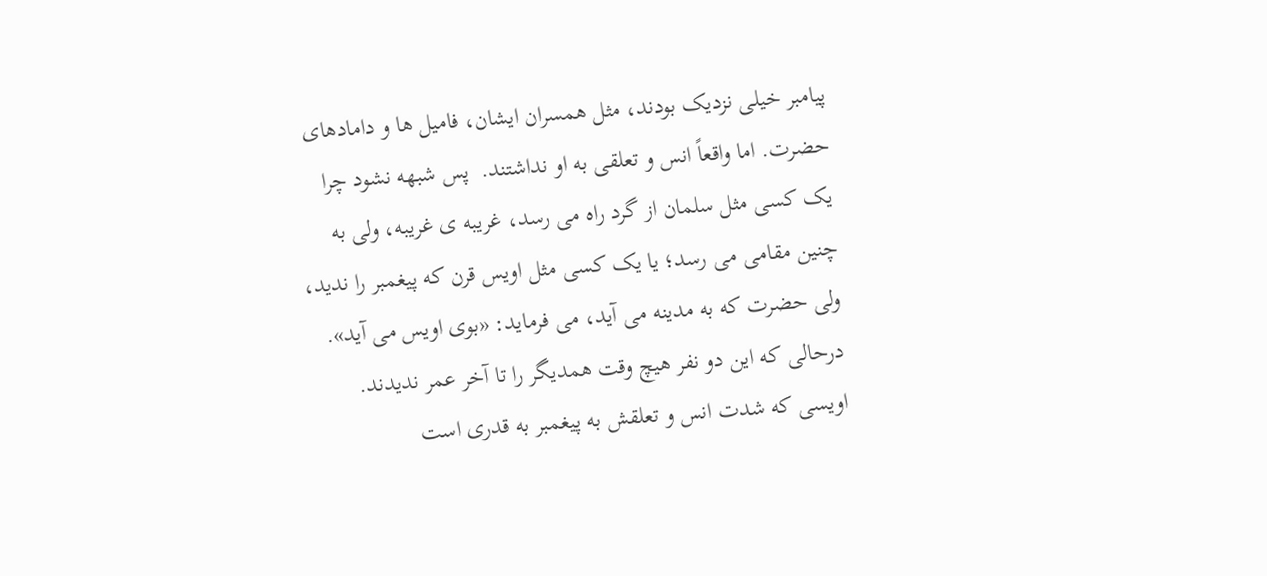پیامبر خیلی نزدیک بودند، مثل همسران ایشان، فامیل ها و دامادهای حضرت. اما واقعاً انس و تعلقی به او نداشتند.  پس شبهه نشود چرا یک کسی مثل سلمان از گرد راه می رسد، غریبه ی غریبه، ولی به چنین مقامی می رسد؛ یا یک کسی مثل اویس قرن که پیغمبر را ندید، ولی حضرت که به مدینه می آید، می فرماید: «بوی اویس می آید». درحالی که این دو نفر هیچ وقت همدیگر را تا آخر عمر ندیدند. اویسی که شدت انس و تعلقش به پیغمبر به قدری است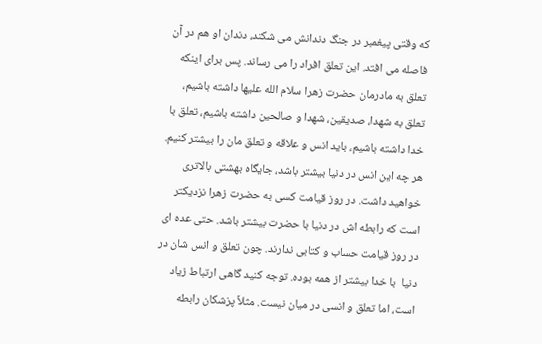که وقتی پیغمبر در جنگ دندانش می شکند، دندان او هم در آن فاصله می افتد. این تعلق افراد را می رساند. پس برای اینکه تعلق به مادرمان حضرت زهرا سلام الله علیها داشته باشیم، تعلق به شهدا، صدیقین، شهدا و صالحین داشته باشیم، تعلق با خدا داشته باشیم، باید انس و علاقه و تعلق مان را بیشتر کنیم. هر چه این انس در دنیا بیشتر باشد، جایگاه بهشتی بالاتری خواهید داشت. در روز قیامت کسی به حضرت زهرا نزدیکتر است که رابطه اش در دنیا با حضرت بیشتر باشد. حتی عده ای در روز قیامت حساب و کتابی ندارند. چون تعلق و انس شان در دنیا  با خدا بیشتر از همه بوده. توجه کنید گاهی ارتباط زیاد است، اما تعلق و انسی در میان نیست. مثلاً پزشکان رابطه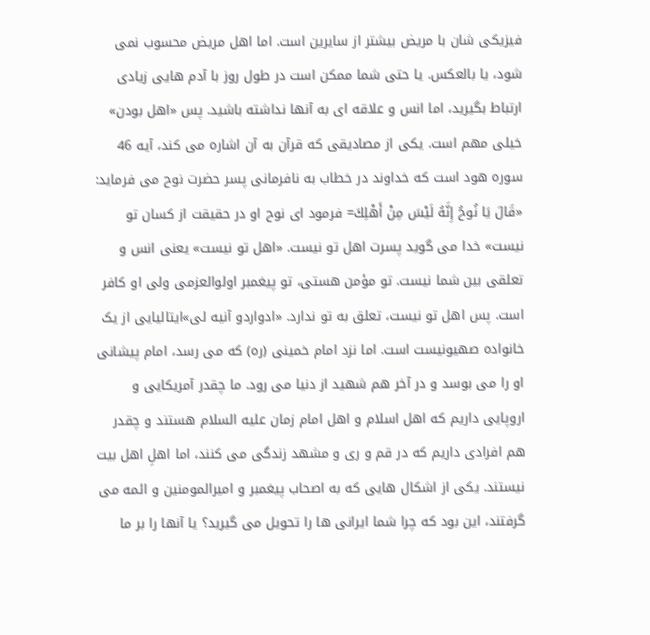فیزیکی شان با مریض بیشتر از سایرین است. اما اهل مریض محسوب نمی شود، یا بالعکس. یا حتی شما ممکن است در طول روز با آدم هایی زیادی ارتباط بگیرید، اما انس و علاقه ای به آنها نداشته باشید. پس «اهل بودن» خیلی مهم است. یکی از مصادیقی که قرآن به آن اشاره می کند، آیه 46 سوره هود است که خداوند در خطاب به نافرمانی پسر حضرت نوح می فرماید: «قَالَ یَا نُوحُ إِنَّهُ لَیْسَ مِنْ أَهْلِكَ= فرمود اى نوح او در حقیقت از كسان تو نیست» خدا می گوید پسرت اهل تو نیست. «اهل تو نیست» یعنی انس و تعلقی بین شما نیست. تو مؤمن هستی، تو پیغمبر اولوالعزمی ولی او کافر است. پس اهل تو نیست، تعلق به تو ندارد. «ادواردو آنیه لی»ایتالیایی از یک خانواده صهیونیست است. اما نزد امام خمینی (ره) که می رسد، امام پیشانی او را می بوسد و در آخر هم شهید از دنیا می رود. ما چقدر آمریکایی و اروپایی داریم که اهل اسلام و اهل امام زمان علیه السلام هستند و چقدر هم افرادی داریم که در قم و ری و مشهد زندگی می کنند، اما اهلِ اهل بیت نیستند. یکی از اشکال هایی که به اصحاب پیغمبر و امیرالمومنین و ائمه می گرفتند، این بود که چرا شما ایرانی ها را تحویل می گیرید؟ یا آنها را بر ما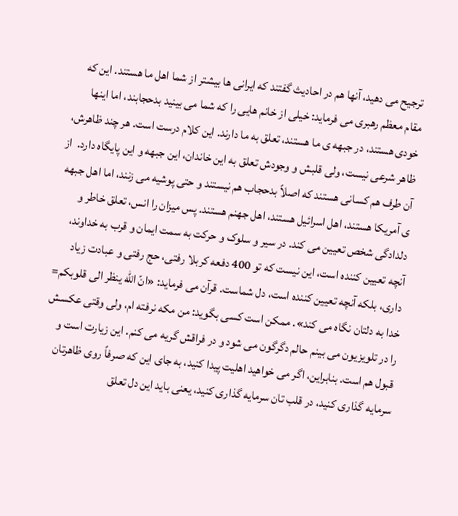ترجیح می دهید، آنها هم در احادیث گفتند که ایرانی ها بیشتر از شما اهل ما هستند. این که مقام معظم رهبری می فرماید: خیلی از خانم هایی را که شما می بینید بدحجابند، اما اینها خودی هستند، در جبهه ی ما هستند، تعلق به ما دارند. این کلام درست است. هر چند ظاهرش، ظاهر شرعی نیست، ولی قلبش و وجودش تعلق به این خاندان، این جبهه و این پایگاه دارد.  از آن طرف هم کسانی هستند که اصلاً بدحجاب هم نیستند و حتی پوشیه می زنند، اما اهل جبهه ی آمریکا هستند، اهل اسرائیل هستند، اهل جهنم هستند. پس میزان را انس، تعلق خاطر و دلدادگی شخص تعیین می کند. در سیر و سلوک و حرکت به سمت ایمان و قرب به خداوند، آنچه تعیین کننده است، این نیست که تو 400 دفعه کربلا رفتی، حج رفتی و عبادت زیاد داری، بلکه آنچه تعیین کننده است، دل شماست. قرآن می فرماید: «انّ الله ینظر الی قلوبکم= خدا به دلتان نگاه می کند». ممکن است کسی بگوید: من مکه نرفته ام، ولی وقتی عکسش را در تلویزیون می بینم حالم دگرگون می شود و در فراقش گریه می کنم. این زیارت است و قبول هم است. بنابراین، اگر می خواهید اهلیت پیدا کنید، به جای این که صرفاً روی ظاهرتان سرمایه گذاری کنید، در قلب تان سرمایه گذاری کنید، یعنی باید این دل تعلق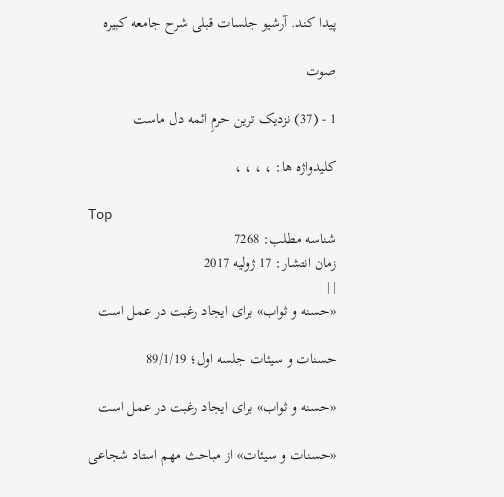پیدا کند. آرشیو جلسات قبلی شرح جامعه کبیره

صوت

1 - (37) نزدیک ترین حرمِ ائمه دل ماست

کلیدواژه ها: ، ، ، ،

Top
شناسه مطلب: 7268
زمان انتشار: 17 ژولیه 2017
| |
«حسنه و ثواب» برای ایجاد رغبت در عمل است

حسنات و سیئات جلسه اول؛ 89/1/19

«حسنه و ثواب» برای ایجاد رغبت در عمل است

«حسنات و سیئات» از مباحث مهم استاد شجاعی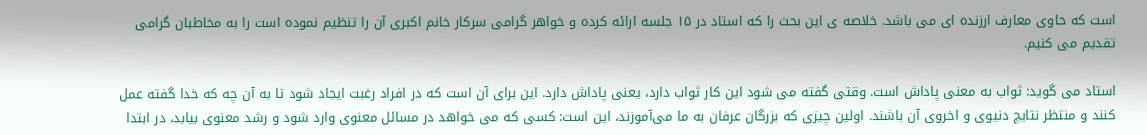است که حاوی معارف ارزنده ای می باشد. خلاصه ی این بحث را که استاد در ۱۵ جلسه ارائه کرده و خواهر گرامی سرکار خانم اکبری آن را تنظیم نموده است را به مخاطبان گرامی تقدیم می کنیم.

استاد می گوید: ثواب به معنی پاداش است. وقتی گفته می شود این کار ثواب دارد، یعنی پاداش دارد. این برای آن است که در افراد رغبت ایجاد شود تا به آن چه که خدا گفته عمل کنند و منتظر نتایچ دنیوی و اخروی آن باشند. اولین چیزی که بزرگان عرفان به ما می‌آموزند، این است: کسی که می خواهد در مسائل معنوی وارد شود و رشد معنوی بیابد، در ابتدا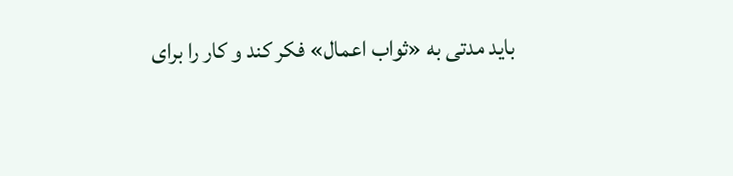باید مدتی به «ثواب اعمال» فکر کند و کار را برای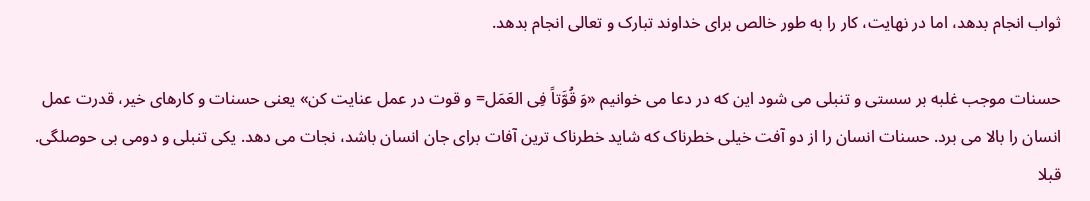ثواب انجام بدهد، اما در نهایت، کار را به طور خالص برای خداوند تبارک و تعالی انجام بدهد.

حسنات موجب غلبه بر سستی و تنبلی می شود این که در دعا می خوانیم «وَ قُوَّتاً فِی العَمَل= و قوت در عمل عنایت کن» یعنی حسنات و کارهای خیر، قدرت عمل انسان را بالا می برد. حسنات انسان را از دو آفت خیلی خطرناک که شاید خطرناک ترین آفات برای جان انسان باشد، نجات می دهد. یکی تنبلی و دومی بی حوصلگی. قبلا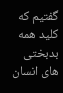گفتیم که کلید همه بدبختی های انسان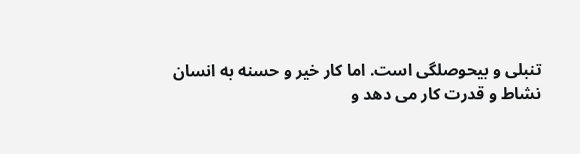تنبلی و بیحوصلگی است. اما کار خیر و حسنه به انسان نشاط و قدرت کار می دهد و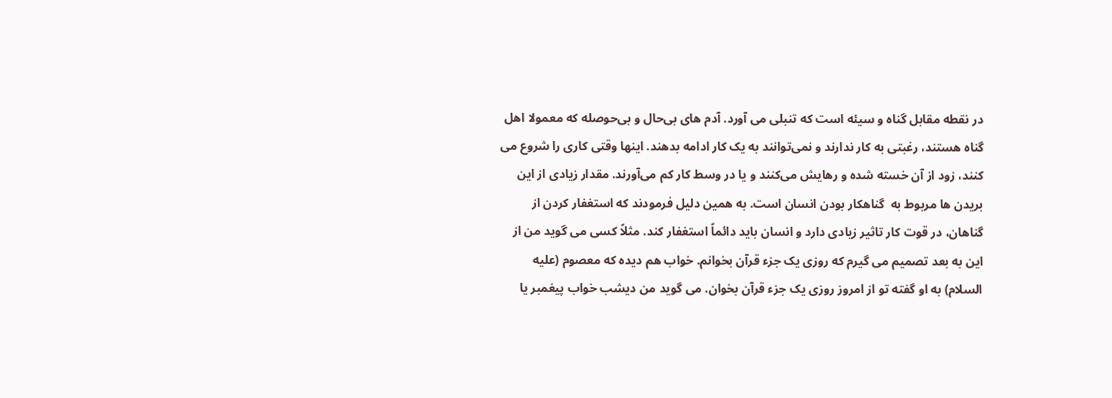در نقطه مقابل گناه و سیئه است که تنبلی می آورد. آدم های بی‌حال و بی‌حوصله که معمولا اهل گناه هستند، رغبتی به کار ندارند و نمی‌توانند به یک کار ادامه بدهند. اینها وقتی کاری را شروع می کنند، زود از آن خسته شده و رهایش می‌کنند و یا در وسط کار کم می‌آورند. مقدار زیادی از این بریدن ها مربوط به  گناهکار بودن انسان است. به همین دلیل فرمودند که استغفار کردن از گناهان، در قوت کار تاثیر زیادی دارد و انسان باید دائماً استغفار کند. مثلاً کسی می گوید من از این به بعد تصمیم می گیرم که روزی یک جزء قرآن بخوانم. خواب هم دیده که معصوم (علیه السلام) به او گفته تو از امروز روزی یک جزء قرآن بخوان. می گوید من دیشب خواب پیغمبر یا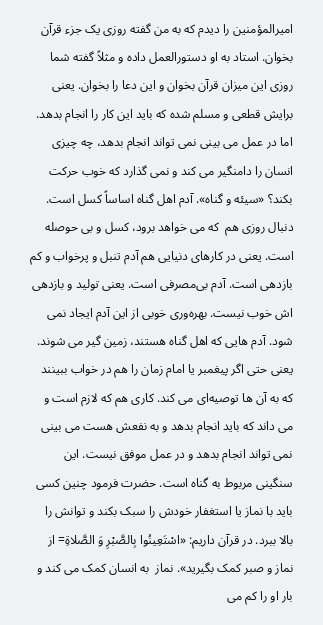امیرالمؤمنین را دیدم که به من گفته روزی یک جزء قرآن بخوان. استاد به او دستورالعمل داده و مثلاً گفته شما روزی این میزان قرآن بخوان و این دعا را بخوان. یعنی برایش قطعی و مسلم شده که باید این کار را انجام بدهد. اما در عمل می بینی نمی تواند انجام بدهد، چه چیزی انسان را دامنگیر می کند و نمی گذارد که خوب حرکت بکند؟ «سیئه و گناه». آدم اهل گناه اساساً کسل است. دنبال روزی هم  که می خواهد برود، کسل و بی حوصله است. یعنی در کارهای دنیایی هم آدم تنبل و پرخواب و کم بازدهی است. آدم بی‌مصرفی است. یعنی تولید و بازدهی اش خوب نیست. بهره‌وری خوبی از این آدم ایجاد نمی شود. آدم هایی که اهل گناه هستند، زمین گیر می شوند. یعنی حتی اگر پیغمبر یا امام زمان را هم در خواب ببینند که به آن ها توصیه‌ای می کند. کاری هم که لازم است و می داند که باید انجام بدهد و به نفعش هست می بینی نمی تواند انجام بدهد و در عمل موفق نیست. این سنگینی مربوط به گناه است. حضرت فرمود چنین کسی باید با نماز یا استغفار خودش را سبک بکند و توانش را بالا ببرد. در قرآن داریم: «اسْتَعِینُوا بِالصَّبْرِ وَ الصَّلاةِ= از نماز و صبر کمک بگیرید». نماز  به انسان کمک می کند و بار او را کم می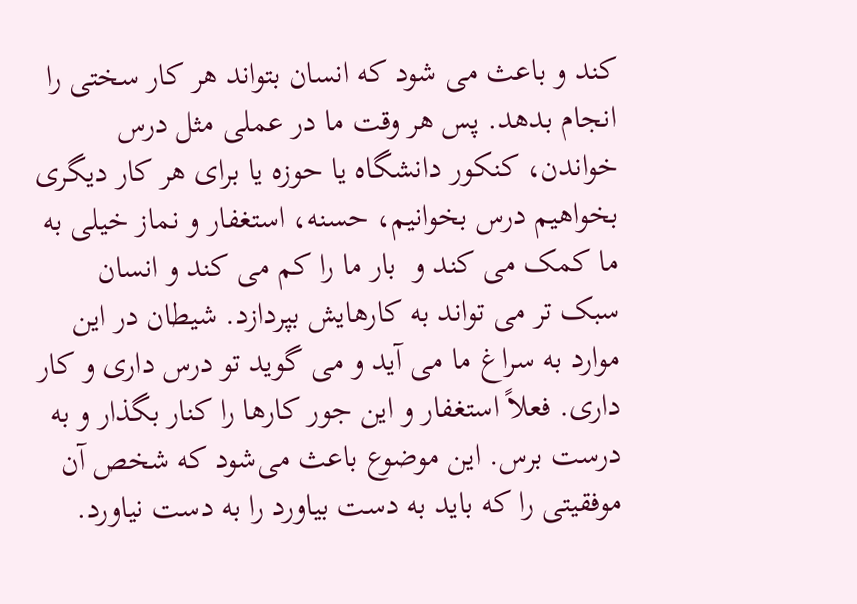کند و باعث می شود که انسان بتواند هر کار سختی را انجام بدهد. پس هر وقت ما در عملی مثل درس خواندن، کنکور دانشگاه یا حوزه یا برای هر کار دیگری بخواهیم درس بخوانیم، حسنه، استغفار و نماز خیلی به ما کمک می کند و  بار ما را کم می کند و انسان سبک تر می تواند به کارهایش بپردازد. شیطان در این موارد به سراغ ما می آید و می گوید تو درس داری و کار داری. فعلاً استغفار و این جور کارها را کنار بگذار و به درست برس. این موضوع باعث می‌شود که شخص آن موفقیتی را که باید به دست بیاورد را به دست نیاورد.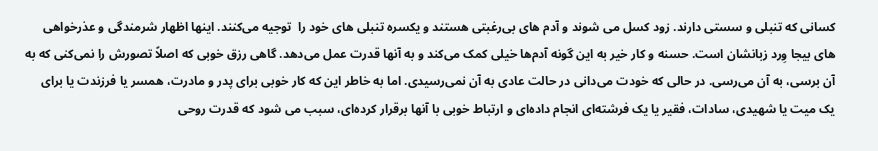کسانی که تنبلی و سستی دارند. زود کسل می شوند و آدم های بی‌رغبتی هستند و یکسره تنبلی های خود را  توجیه می‌کنند. اینها اظهار شرمندگی و عذرخواهی های بیجا وِرد زبانشان است. حسنه و کار خیر به این گونه آدم‌ها خیلی کمک می‌کند و به آنها قدرت عمل می‌دهد. گاهی رزق خوبی که اصلاً تصورش را نمی‌کنی که به آن برسی، به آن می‌رسی. در حالی که خودت می‌دانی در حالت عادی به آن نمی‌رسیدی. اما به خاطر این که کار خوبی برای پدر و مادرت، همسر یا فرزندت یا برای یک میت یا شهیدی، سادات، فقیر یا یک فرشته‌ای انجام داده‌ای و ارتباط خوبی با آنها برقرار کرده‌ای، سبب می شود که قدرت روحی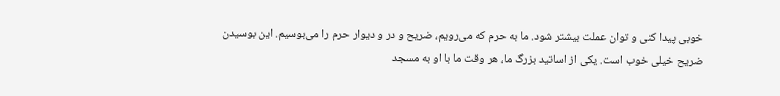خوبی پیدا کنی و توان عملت بیشتر شود. ما به حرم که می‌رویم، ضریح و در و دیوار حرم را می‌بوسیم. این بوسیدن ضریح خیلی خوب است. یکی از اساتید بزرگ ما، هر وقت ما با او به مسجد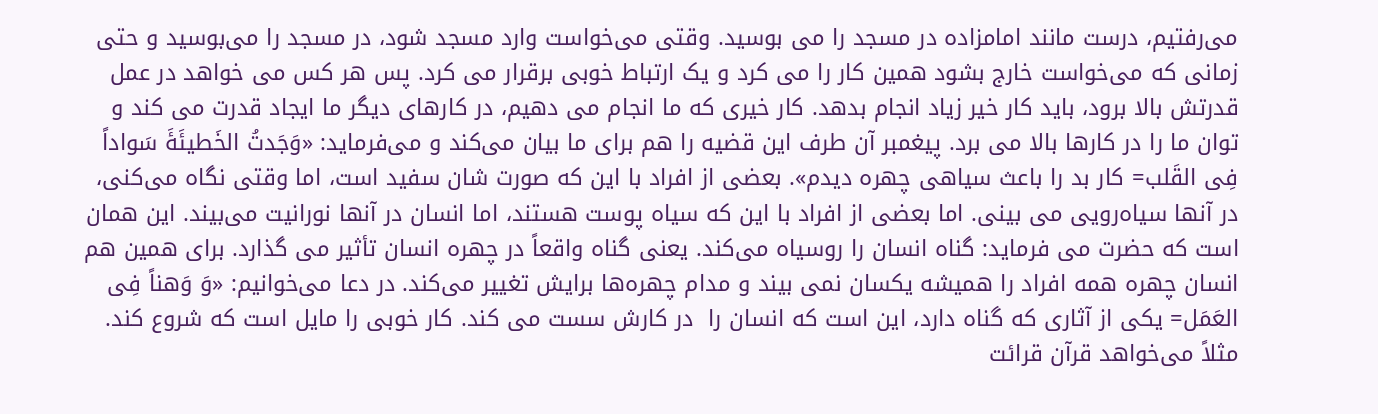می‌رفتیم، درست مانند امامزاده در مسجد را می بوسید. وقتی می‌خواست وارد مسجد شود، در مسجد را می‌بوسید و حتی زمانی که می‌خواست خارج بشود همین کار را می کرد و یک ارتباط خوبی برقرار می کرد. پس هر کس می خواهد در عمل قدرتش بالا برود، باید کار خیر زیاد انجام بدهد. کار خیری که ما انجام می دهیم، در کارهای دیگر ما ایجاد قدرت می کند و توان ما را در کارها بالا می برد. پیغمبر آن طرف این قضیه را هم برای ما بیان می‌کند و می‌فرماید: «وَجَدتُ الخَطیئَۀَ سَواداً فِی القَلب= کار بد را باعث سیاهی چهره دیدم». بعضی از افراد با این که صورت شان سفید است، اما وقتی نگاه می‌کنی، در آنها سیاه‌رویی می بینی. اما بعضی از افراد با این که سیاه پوست هستند، اما انسان در آنها نورانیت می‌بیند. این همان است که حضرت می فرماید: گناه انسان را روسیاه می‌کند. یعنی گناه واقعاً در چهره انسان تأثیر می گذارد. برای همین هم انسان چهره همه افراد را همیشه یکسان نمی بیند و مدام چهره‌ها برایش تغییر می‌کند. در دعا می‌خوانیم: «وَ وَهناً فِی العَمَل= یکی از آثاری که گناه دارد، این است که انسان را  در کارش سست می کند. کار خوبی را مایل است که شروع کند. مثلاً می‌خواهد قرآن قرائت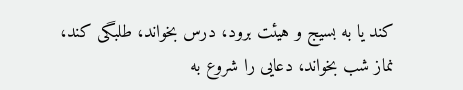کند یا به بسیج و هیئت برود، درس بخواند، طلبگی کند، نماز شب بخواند، دعایی را شروع به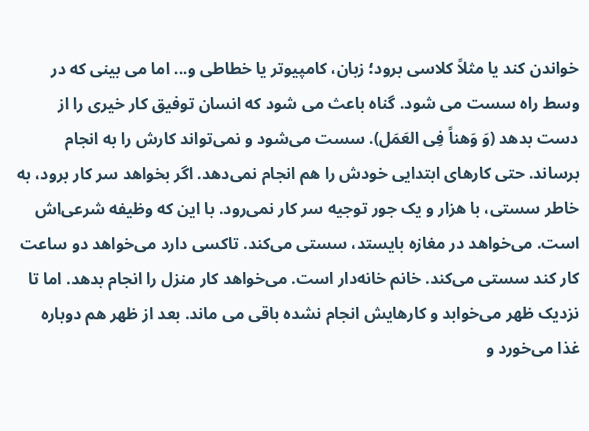خواندن کند یا مثلاً کلاسی برود؛ زبان، کامپیوتر یا خطاطی و... اما می بینی که در وسط راه سست می شود. گناه باعث می شود که انسان توفیق کار خیری را از دست بدهد (وَ وَهناً فِی العَمَل). سست می‌شود و نمی‌تواند کارش را به انجام برساند. حتی کارهای ابتدایی خودش را هم انجام نمی‌دهد. اگر بخواهد سر کار برود، به خاطر سستی، با هزار و یک جور توجیه سر کار نمی‌رود. با این که وظیفه شرعی‌اش است. می‌خواهد در مغازه بایستد، سستی می‌کند. تاکسی دارد می‌خواهد دو ساعت کار کند سستی می‌کند. خانم خانه‌دار است. می‌خواهد کار منزل را انجام بدهد. اما تا نزدیک ظهر می‌خوابد و کارهایش انجام نشده باقی می ماند. بعد از ظهر هم دوباره غذا می‌خورد و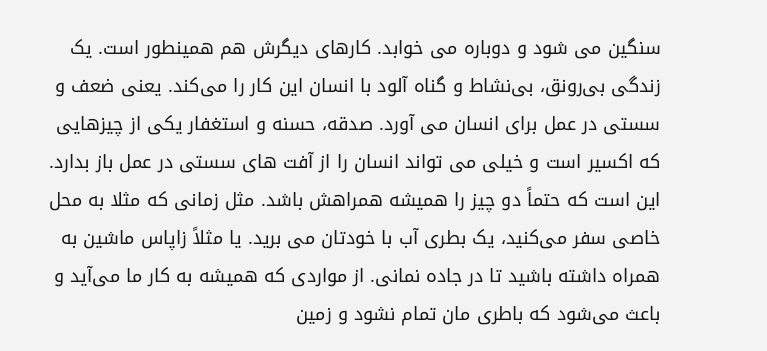سنگین می شود و دوباره می خوابد. کارهای دیگرش هم همینطور است. یک زندگی بی‌رونق، بی‌نشاط و گناه آلود با انسان این کار را می‌کند. یعنی ضعف و سستی در عمل برای انسان می آورد. صدقه، حسنه و استغفار یکی از چیزهایی که اکسیر است و خیلی می تواند انسان را از آفت های سستی در عمل باز بدارد. این است که حتماً دو چیز را همیشه همراهش باشد. مثل زمانی که مثلا به محل خاصی سفر می‌کنید، یک بطری آب با خودتان می برید. یا مثلاً زاپاس ماشین به همراه داشته باشید تا در جاده نمانی. از مواردی که همیشه به کار ما می‌آید و باعث می‌شود که باطری مان تمام نشود و زمین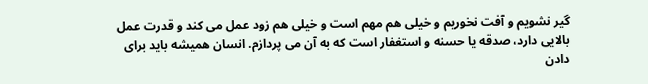گیر نشویم و آفت نخوریم و خیلی هم مهم است و خیلی هم زود عمل می کند و قدرت عمل بالایی دارد، صدقه یا حسنه و استغفار است که به آن می پردازم. انسان همیشه باید برای دادن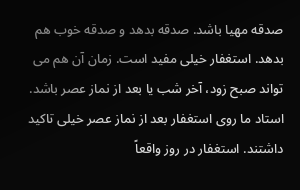صدقه مهیا باشد. صدقه بدهد و صدقه خوب هم بدهد. استغفار خیلی مفید است. زمان آن هم می تواند صبح زود، آخر شب یا بعد از نماز عصر باشد. استاد ما روی استغفار بعد از نماز عصر خیلی تاکید داشتند. استغفار در روز واقعاً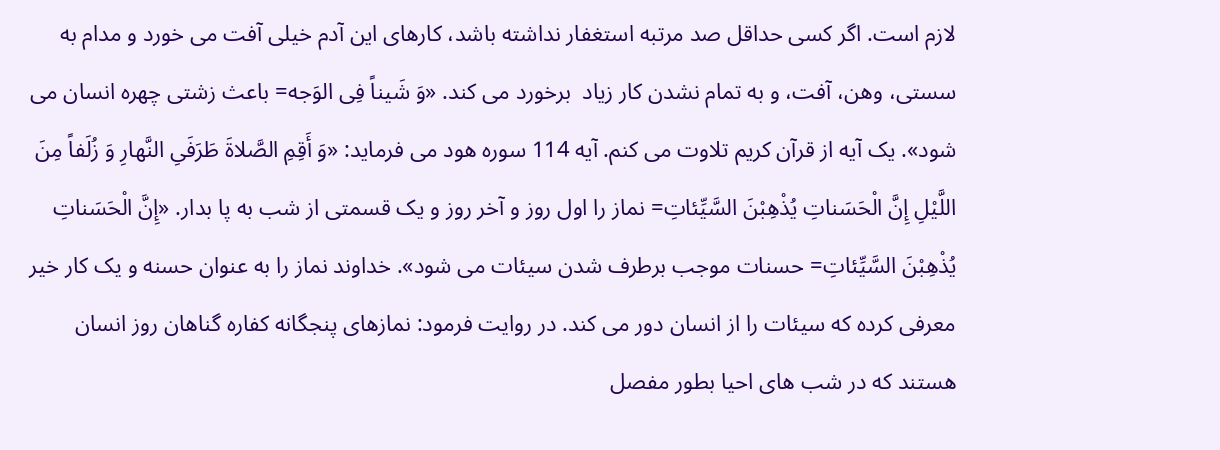لازم است. اگر کسی حداقل صد مرتبه استغفار نداشته باشد، کارهای این آدم خیلی آفت می خورد و مدام به سستی، وهن، آفت، و به تمام نشدن کار زیاد  برخورد می کند. «وَ شَیناً فِی الوَجه= باعث زشتی چهره انسان می شود». یک آیه از قرآن کریم تلاوت می کنم. آیه 114 سوره هود می فرماید: «وَ أَقِمِ الصَّلاةَ طَرَفَیِ النَّهارِ وَ زُلَفاً مِنَ اللَّیْلِ إِنَّ الْحَسَناتِ یُذْهِبْنَ السَّیِّئاتِ= نماز را اول روز و آخر روز و یک قسمتی از شب به پا بدار. «إِنَّ الْحَسَناتِ یُذْهِبْنَ السَّیِّئاتِ= حسنات موجب برطرف شدن سیئات می شود». خداوند نماز را به عنوان حسنه و یک کار خیر معرفی کرده که سیئات را از انسان دور می کند. در روایت فرمود: نمازهای پنجگانه کفاره گناهان روز انسان هستند که در شب های احیا بطور مفصل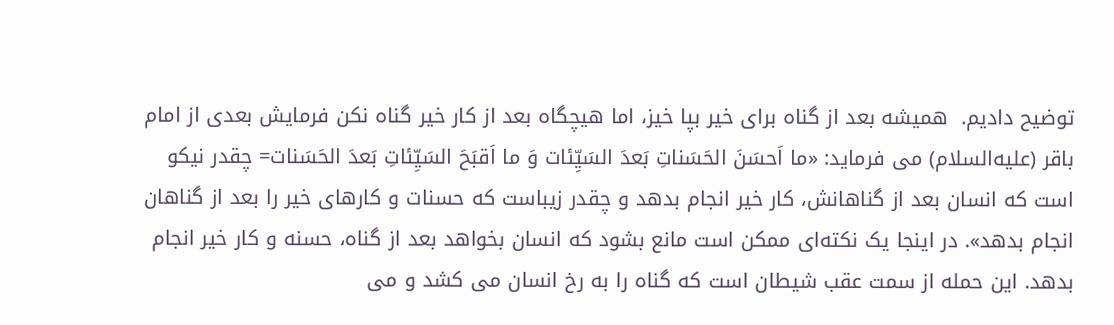توضیح دادیم.  همیشه بعد از گناه برای خیر بپا خیز، اما هیچگاه بعد از کار خیر گناه نکن فرمایش بعدی از امام باقر (علیه‌السلام) می فرماید: «ما اَحسَنَ الحَسَناتِ بَعدَ السَیِّئات وَ ما اَقبَحَ السَیِّئاتِ بَعدَ الحَسَنات= چقدر نیکو است که انسان بعد از گناهانش، کار خیر انجام بدهد و چقدر زیباست که حسنات و کارهای خیر را بعد از گناهان انجام بدهد». در اینجا یک نکته‌ای ممکن است مانع بشود که انسان بخواهد بعد از گناه، حسنه و کار خیر انجام بدهد. این حمله از سمت عقب شیطان است که گناه را به رخ انسان می کشد و می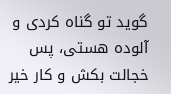گوید تو گناه کردی و آلوده هستی، پس خجالت بکش و کار خیر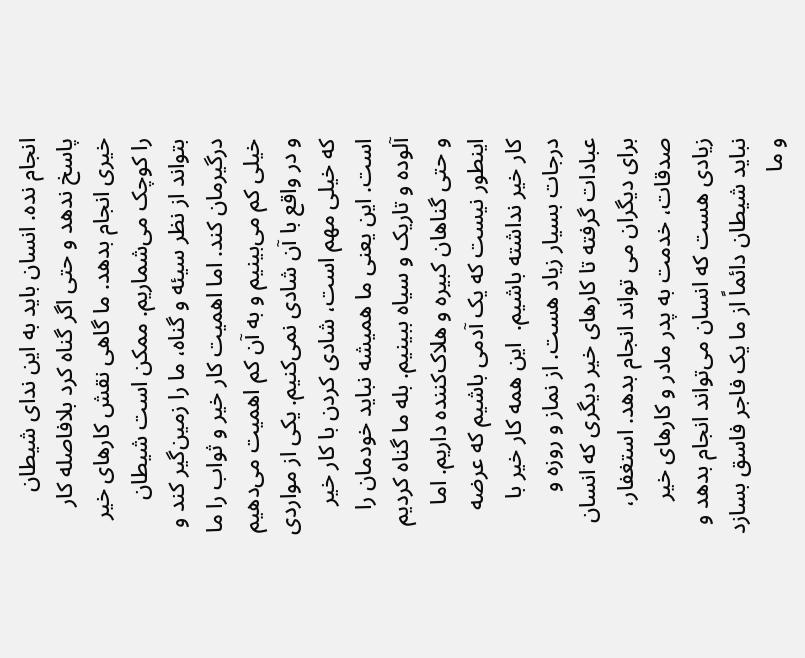انجام نده. انسان باید به این ندای شیطان پاسخ ندهد و حتی اگر گناه کرد بلافاصله کار خیری انجام بدهد. ما گاهی نقش کارهای خیر را کوچک می‌شماریم. ممکن است شیطان بتواند از نظر سیئه و گناه، ما را زمین‌گیر کند و درگیرمان کند. اما اهمیت کار خیر و ثواب را ما خیلی کم می‌بینیم و به آن کم اهمیت می‌دهیم و در واقع با آن شادی نمی‌کنیم. یکی از مواردی که خیلی مهم است، شادی کردن با کار خیر است. این یعنی ما همیشه نباید خودمان را آلوده و تاریک و سیاه ببینیم. بله ما گناه کردیم و حتی گناهان کبیره و هلاک‌کننده داریم. اما اینطور نیست که یک آدمی باشیم که عرضه کار خیر نداشته باشیم.  این همه کار خیر با درجات بسیار زیاد هست. از نماز و روزه و عبادات گرفته تا کارهای خیر دیگری که انسان برای دیگران می تواند انجام بدهد. استغفار، صدقات، خدمت به پدر مادر و کارهای خیر زیادی هست که انسان می‌تواند انجام بدهد و نباید شیطان دائماً از ما یک فاجر فاسق بسازد و ما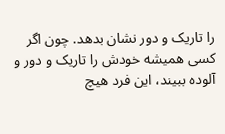را تاریک و دور نشان بدهد. چون اگر کسی همیشه خودش را تاریک و دور و آلوده ببیند، این فرد هیچ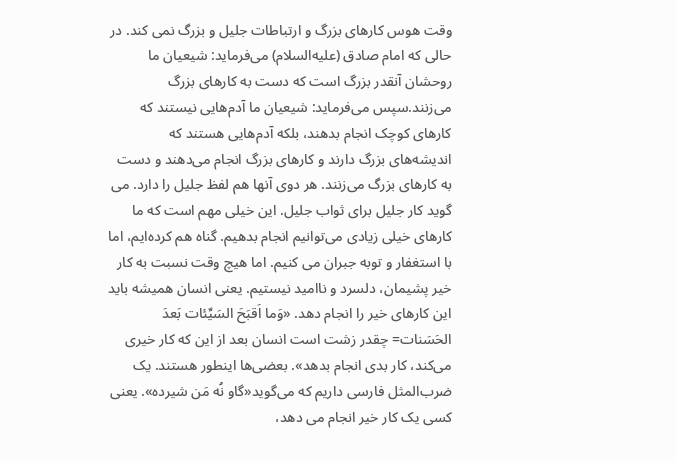وقت هوس کارهای بزرگ و ارتباطات جلیل و بزرگ نمی کند. در حالی که امام صادق (علیه‌السلام) می‌فرماید: شیعیان ما روحشان آنقدر بزرگ است که دست به کارهای بزرگ می‌زنند.سپس می‌فرماید: شیعیان ما آدم‌هایی نیستند که کارهای کوچک انجام بدهند، بلکه آدم‌هایی هستند که اندیشه‌های بزرگ دارند و کارهای بزرگ انجام می‌دهند و دست به کارهای بزرگ می‌زنند. هر دوی آنها هم لفظ جلیل را دارد. می گوید کار جلیل برای ثواب جلیل. این خیلی مهم است که ما کارهای خیلی زیادی می‌توانیم انجام بدهیم. گناه هم کرده‌ایم، اما با استغفار و توبه جبران می کنیم. اما هیچ وقت نسبت به کار خیر پشیمان، دلسرد و ناامید نیستیم. یعنی انسان همیشه باید این کارهای خیر را انجام دهد. «وَما اَقبَحَ السَیِّئات بَعدَ الحَسَنات= چقدر زشت است انسان بعد از این که کار خیری می‌کند، کار بدی انجام بدهد». بعضی‌ها اینطور هستند. یک ضرب‌المثل فارسی داریم که می‌گوید«گاو نُه مَن شیرده». یعنی کسی یک کار خیر انجام می دهد،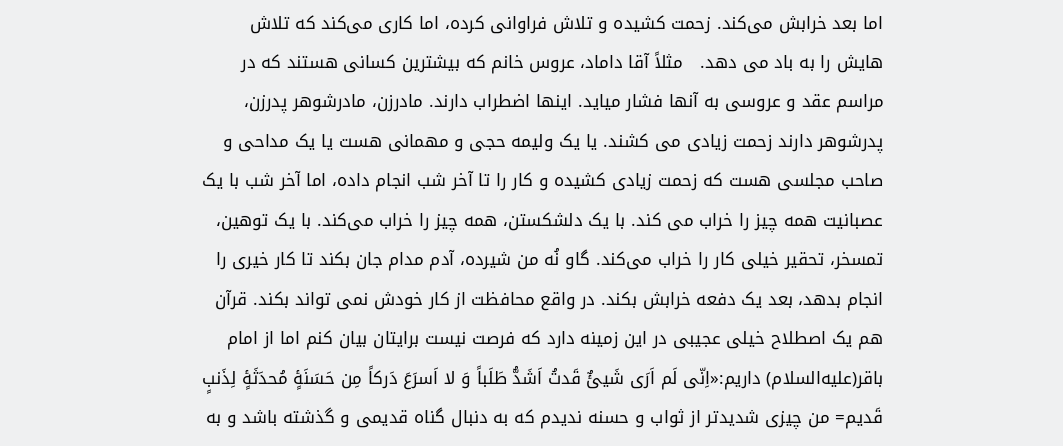اما بعد خرابش می‌کند. زحمت کشیده و تلاش فراوانی کرده، اما کاری می‌کند که تلاش هایش را به باد می دهد.   مثلاً آقا داماد، عروس خانم که بیشترین کسانی هستند که در مراسم عقد و عروسی به آنها فشار میاید. اینها اضطراب دارند. مادرزن، مادرشوهر پدرزن، پدرشوهر دارند زحمت زیادی می کشند. یا یک ولیمه حجی و مهمانی هست یا یک مداحی و صاحب مجلسی هست که زحمت زیادی کشیده و کار را تا آخر شب انجام داده، اما آخر شب با یک عصبانیت همه چیز را خراب می کند. با یک دلشکستن، همه چیز را خراب می‌کند. با یک توهین، تمسخر، تحقیر خیلی کار را خراب می‌کند. گاو نُه من شیرده، آدم مدام جان بکند تا کار خیری را انجام بدهد، بعد یک دفعه خرابش بکند. در واقع محافظت از کار خودش نمی تواند بکند. قرآن هم یک اصطلاح خیلی عجیبی در این زمینه دارد که فرصت نیست برایتان بیان کنم اما از امام باقر(علیه‌السلام) داریم:«اِنّی لَم اَرَی شَیئٌ قَدتُ اَشَدُّ طَلَباً وَ لا اَسرَعَ دَرکاً مِن حَسَنَۀٍ مُحدَثَۀٍ لِذَنبٍ قَدیم= من چیزی شدیدتر از ثواب و حسنه ندیدم که به دنبال گناه قدیمی و گذشته باشد و به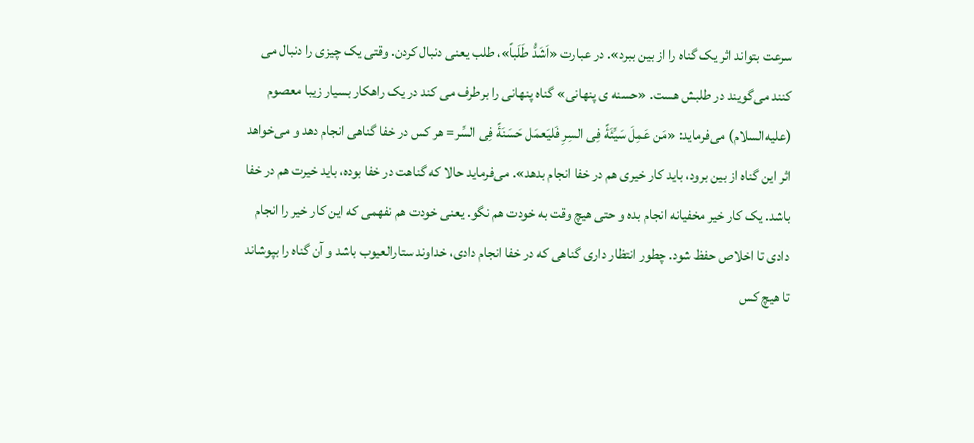سرعت بتواند اثر یک گناه را از بین ببرد». در عبارت «اَشَدُّ طَلَباً»، طلب یعنی دنبال کردن. وقتی یک چیزی را دنبال می کنند می‌گویند در طلبش هست. «حسنه ی پنهانی» گناه پنهانی را برطرف می کند در یک راهکار بسیار زیبا معصوم (علیه‌السلام) می‌فرماید: «مَن عَمِلَ سَیِّئَۀً فِی السِرِ فَلیَعمَل حَسَنَۀً فِی السِّر= هر کس در خفا گناهی انجام دهد و می‌خواهد اثر این گناه از بین برود، باید کار خیری هم در خفا انجام بدهد». می‌فرماید حالا که گناهت در خفا بوده، باید خیرت هم در خفا باشد. یک کار خیر مخفیانه انجام بده و حتی هیچ وقت به خودت هم نگو. یعنی خودت هم نفهمی که این کار خیر را انجام دادی تا اخلاص حفظ شود. چطور انتظار داری گناهی که در خفا انجام دادی، خداوند ستارالعیوب باشد و آن گناه را بپوشاند تا هیچ کس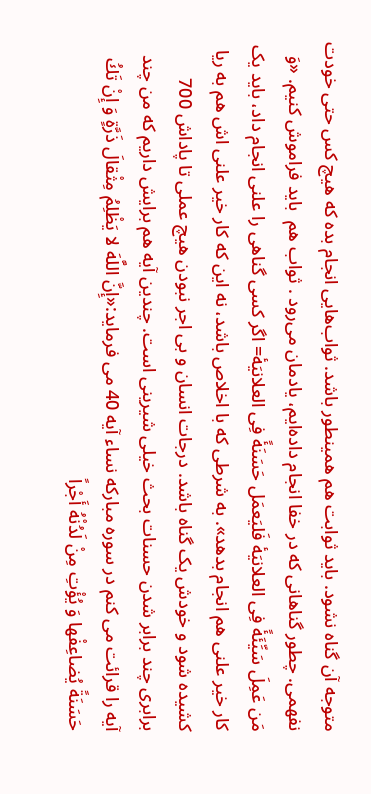متوجه آن گناه نشود. باید ثوابت هم همینطور باشد. ثواب‌هایی انجام بده که هیچ کس حتی خودت نفهمی. چطور گناهانی که در خفا انجام داده‌ایم، یادمان می‌رود . ثواب هم  باید فراموش کنیم. «وَ مَن عَمِلَ سَیِّئَۀً فِی العلانیَۀ فَلیَعمَل حَسَنَۀً فِی العلانیَۀ= اگر کسی گناهی را علنی انجام داد، باید یک کار خیر علنی هم انجام بدهد». به شرطی که با اخلاص باشد، نه این که کار خیر علنی اش هم به ریا کشیده شود و خودش یک گناه باشد. درجات انسان و بی اجر نبودن هیچ عملی تا پاداش 700 برابری چند برابر شدن حسنات بحث خیلی شیرینی است. چندین آیه هم برایش داریم که من چند آیه را قرائت می کنم در سوره مبارکه نساء آیه 40 می فرماید:«إِنَّ اللَّهَ لا یَظْلِمُ مِثْقالَ ذَرَّةٍ وَ إِنْ تَكُ حَسَنَةً یُضاعِفْها وَ یُؤْتِ مِنْ لَدُنْهُ أَجْراً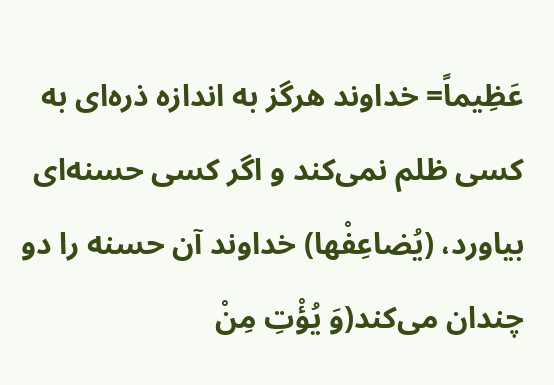عَظِیماً= خداوند هرگز به اندازه ذره‌ای به کسی ظلم نمی‌کند و اگر کسی حسنه‌ای بیاورد، (یُضاعِفْها) خداوند آن حسنه را دو چندان می‌کند(وَ یُؤْتِ مِنْ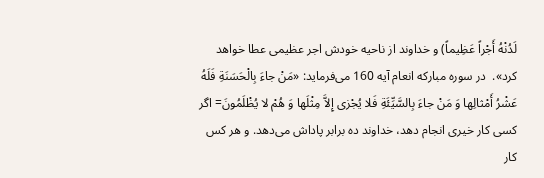لَدُنْهُ أَجْراً عَظِیماً) و خداوند از ناحیه خودش اجر عظیمی عطا خواهد کرد».  در سوره مبارکه انعام آیه 160 می‌فرماید: «مَنْ جاءَ بِالْحَسَنَةِ فَلَهُ عَشْرُ أَمْثالِها وَ مَنْ جاءَ بِالسَّیِّئَةِ فَلا یُجْزى إِلاَّ مِثْلَها وَ هُمْ لا یُظْلَمُونَ= اگر کسی کار خیری انجام دهد، خداوند ده برابر پاداش می‌دهد. و هر کس کار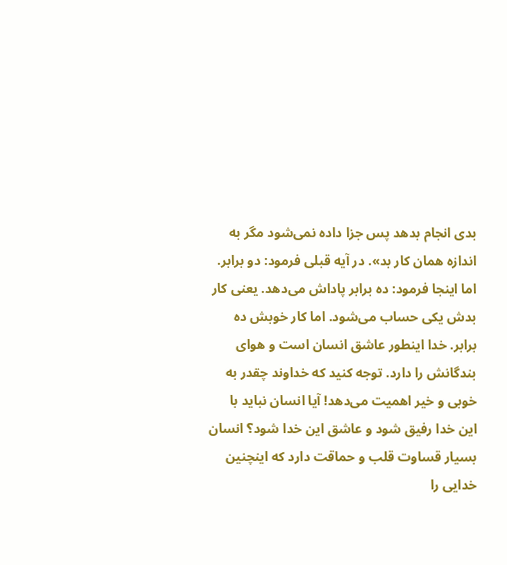بدی انجام بدهد پس جزا داده نمی‌شود مگر به اندازه همان کار بد». در آیه قبلی فرمود: دو برابر. اما اینجا فرمود: ده برابر پاداش می‌دهد. یعنی کار بدش یکی حساب می‌شود. اما کار خوبش ده برابر. خدا اینطور عاشق انسان است و هوای بندگانش را دارد. توجه کنید که خداوند چقدر به خوبی و خیر اهمیت می‌دهد! آیا انسان نباید با این خدا رفیق شود و عاشق این خدا شود؟ انسان بسیار قساوت قلب و حماقت دارد که اینچنین خدایی را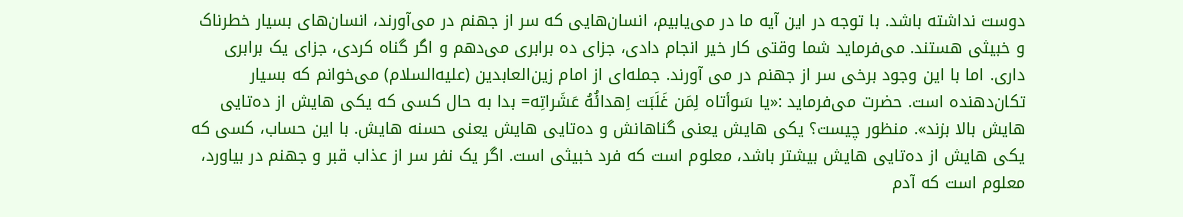دوست نداشته باشد. با توجه در این آیه ما در می‌یابیم، انسان‌هایی که سر از جهنم در می‌آورند، انسان‌های بسیار خطرناک و خبیثی هستند. می‌فرماید شما وقتی کار خیر انجام دادی، جزای ده برابری می‌دهم و اگر گناه کردی، جزای یک برابری داری. اما با این وجود برخی سر از جهنم در می آورند. جمله‌ای از امام زین‌العابدین (علیه‌السلام) می‌خوانم که بسیار تکان‌دهنده است. حضرت می‌فرماید :«یا سَوأتاه لِمَن غَلَبَت اِهدائُهُ عَشَراتِه= بدا به حال کسی که یکی هایش از ده‌تایی هایش بالا بزند». منظور چیست؟ یکی هایش یعنی گناهانش و ده‌تایی هایش یعنی حسنه هایش. با این حساب، کسی که یکی هایش از ده‌تایی هایش بیشتر باشد، معلوم است که فرد خبیثی است. اگر یک نفر سر از عذاب قبر و جهنم در بیاورد، معلوم است که آدم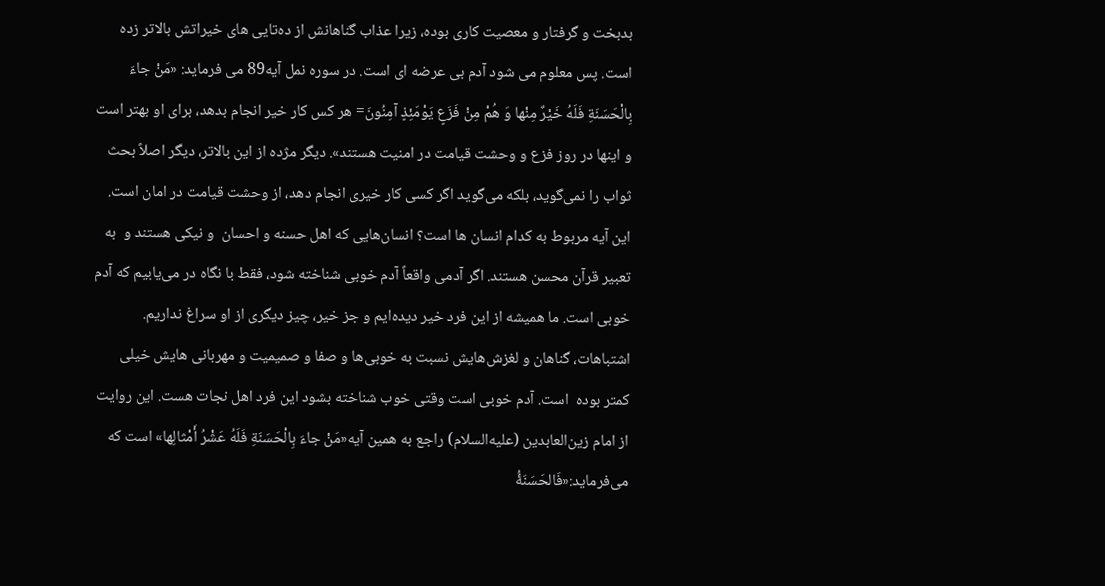بدبخت و گرفتار و معصیت کاری بوده، زیرا عذاب گناهانش از ده‌تایی های خیراتش بالاتر زده است. پس معلوم می شود آدم بی عرضه ای است. در سوره نمل آیه89 می فرماید: «مَنْ جاءَ بِالْحَسَنَةِ فَلَهُ خَیْرٌ مِنْها وَ هُمْ مِنْ فَزَعٍ یَوْمَئِذٍ آمِنُونَ= هر کس کار خیر انجام بدهد، برای او بهتر است و اینها در روز فزع و وحشت قیامت در امنیت هستند». دیگر مژده از این بالاتر، دیگر اصلاً بحث ثواب را نمی‌گوید، بلکه می‌گوید اگر کسی کار خیری انجام دهد، از وحشت قیامت در امان است. این آیه مربوط به کدام انسان ها است؟ انسان‌هایی که اهل حسنه و احسان  و نیکی هستند و  به تعبیر قرآن محسن هستند. اگر آدمی واقعاً آدم خوبی شناخته شود، فقط با نگاه در می‌یابیم که آدم خوبی است. ما همیشه از این فرد خیر دیده‌ایم و جز خیر، چیز دیگری از او سراغ نداریم. اشتباهات، گناهان و لغزش‌هایش نسبت به خوبی‌ها و صفا و صمیمیت و مهربانی هایش خیلی کمتر بوده  است. آدم خوبی است وقتی خوب شناخته بشود این فرد اهل نجات هست. این روایت از امام زین‌العابدین (علیه‌السلام) راجع به همین آیه«مَنْ جاءَ بِالْحَسَنَةِ فَلَهُ عَشْرُ أَمْثالِها» است که می‌فرماید:«فَالحَسَنَۀُ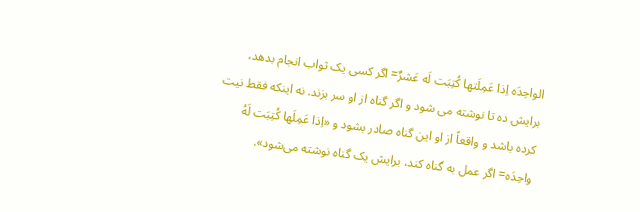الواحِدَه اِذا عَمِلَتها کُتِبَت لَه عَشرٌ= اگر کسی یک ثواب انجام بدهد، برایش ده تا نوشته می شود و اگر گناه از او سر بزند. نه اینکه فقط نیت کرده باشد و واقعاً از او این گناه صادر بشود و «اِذا عَمِلَها کُتِبَت لَهُ واحِدَه= اگر عمل به گناه کند، برایش یک گناه نوشته می‌شود».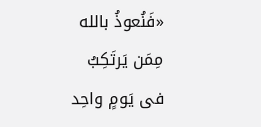«فَنُعوذُ بالله مِمَن یَرتَکِبُ فی یَومٍ واحِد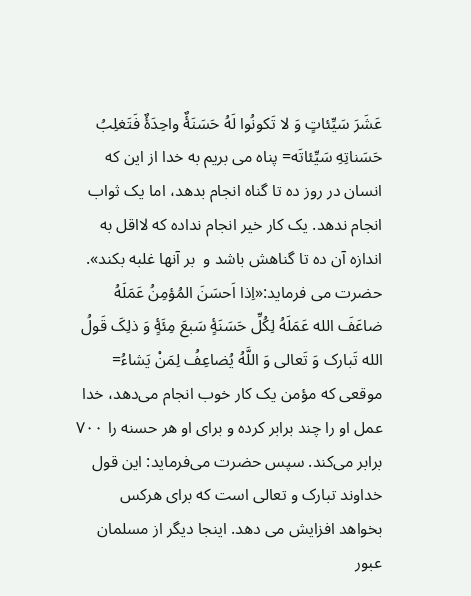عَشَرَ سَیِّئاتٍ وَ لا تَکونُوا لَهُ حَسَنَۀٌ واحِدَۀٌ فَتَغلِبُ حَسَناتِهِ سَیِّئاتَه= پناه می بریم به خدا از این که انسان در روز ده تا گناه انجام بدهد، اما یک ثواب انجام ندهد. یک کار خیر انجام نداده که لااقل به اندازه آن ده تا گناهش باشد و  بر آنها غلبه بکند». حضرت می فرماید:«اِذا اَحسَنَ المُؤمِنُ عَمَلَهُ ضاعَفَ الله عَمَلَهُ لِکُلِّ حَسَنَۀٍ سَبعَ مِئَۀٍ وَ ذلِکَ قَولُ الله تَبارک وَ تَعالی وَ اللَّهُ یُضاعِفُ لِمَنْ یَشاءُ= موقعی که مؤمن یک کار خوب انجام می‌دهد، خدا عمل او را چند برابر کرده و برای او هر حسنه را ۷۰۰ برابر می‌کند. سپس حضرت می‌فرماید: این قول خداوند تبارک و تعالی است که برای هرکس بخواهد افزایش می دهد. اینجا دیگر از مسلمان عبور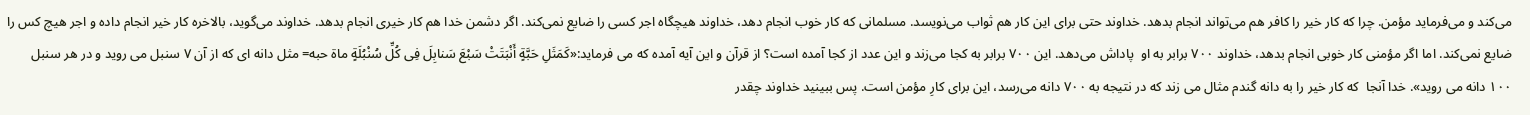می‌کند و می‌فرماید مؤمن. چرا که کار خیر را کافر هم می‌تواند انجام بدهد. خداوند حتی برای این کار هم ثواب می‌نویسد. مسلمانی که کار خوب انجام دهد، خداوند هیچگاه اجر کسی را ضایع نمی‌کند. اگر دشمن خدا هم کار خیری انجام بدهد. خداوند می‌گوید، بالاخره کار خیر انجام داده و اجر هیچ کس را ضایع نمی‌کند. اما اگر مؤمنی کار خوبی انجام بدهد، خداوند ۷۰۰ برابر به او  پاداش می‌دهد. این ۷۰۰ برابر به کجا می‌زند و این عدد از کجا آمده است؟ از قرآن و این آیه آمده که می فرماید:«كَمَثَلِ حَبَّةٍ أَنْبَتَتْ سَبْعَ سَنابِلَ فِی كُلِّ سُنْبُلَةٍ ماة حبه= مثل دانه ای که از آن ۷ سنبل می روید و در هر سنبل ۱۰۰ دانه می روید». خدا آنجا  که کار خیر را به دانه گندم مثال می زند که در نتیجه به ۷۰۰ دانه می‌رسد، این برای کارِ مؤمن است. پس ببینید خداوند چقدر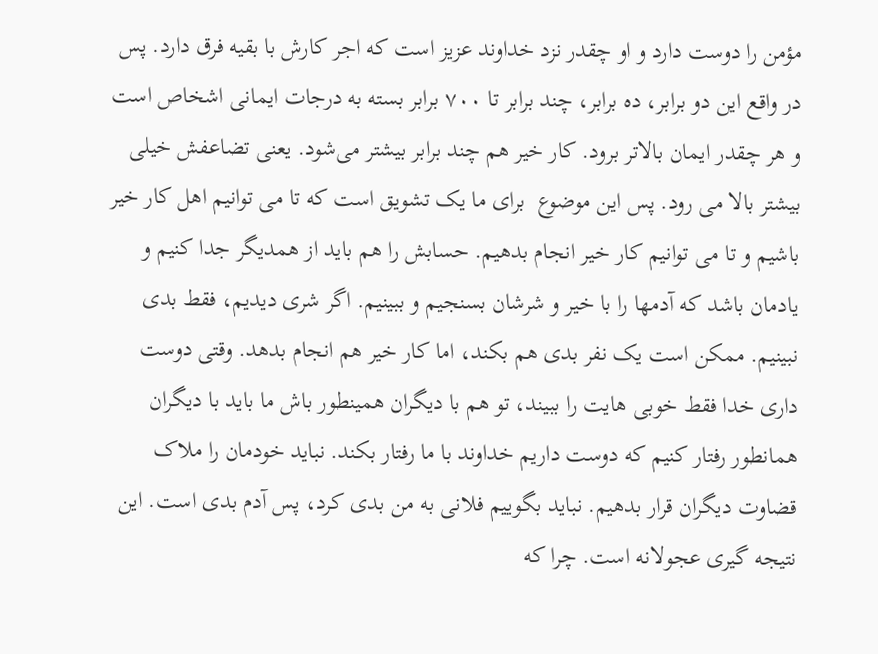مؤمن را دوست دارد و او چقدر نزد خداوند عزیز است که اجر کارش با بقیه فرق دارد. پس در واقع این دو برابر، ده برابر، چند برابر تا ۷۰۰ برابر بسته به درجات ایمانی اشخاص است و هر چقدر ایمان بالاتر برود. کار خیر هم چند برابر بیشتر می‌شود. یعنی تضاعفش خیلی بیشتر بالا می رود. پس این موضوع  برای ما یک تشویق است که تا می توانیم اهل کار خیر باشیم و تا می توانیم کار خیر انجام بدهیم. حسابش را هم باید از همدیگر جدا کنیم و یادمان باشد که آدمها را با خیر و شرشان بسنجیم و ببینیم. اگر شری دیدیم، فقط بدی نبینیم. ممکن است یک نفر بدی هم بکند، اما کار خیر هم انجام بدهد. وقتی دوست داری خدا فقط خوبی هایت را ببیند، تو هم با دیگران همینطور باش ما باید با دیگران همانطور رفتار کنیم که دوست داریم خداوند با ما رفتار بکند. نباید خودمان را ملاک قضاوت دیگران قرار بدهیم. نباید بگوییم فلانی به من بدی کرد، پس آدم بدی است. این نتیجه گیری عجولانه است. چرا که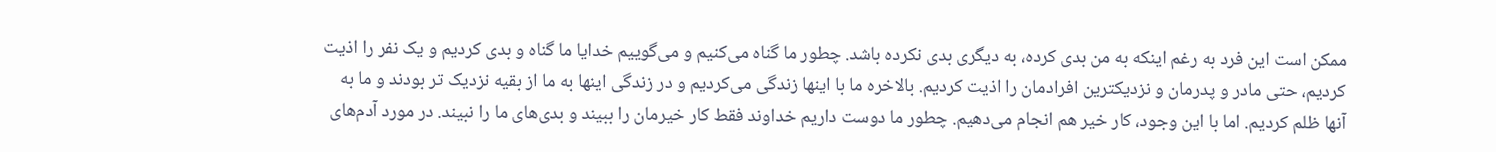ممکن است این فرد به رغم اینکه به من بدی کرده، به دیگری بدی نکرده باشد. چطور ما گناه می‌کنیم و می‌گوییم خدایا ما گناه و بدی کردیم و یک نفر را اذیت کردیم، حتی مادر و پدرمان و نزدیکترین افرادمان را اذیت کردیم. بالاخره ما با اینها زندگی می‌کردیم و در زندگی اینها به ما از بقیه نزدیک تر بودند و ما به آنها ظلم کردیم. اما با این وجود، کار خیر هم انجام می‌دهیم. چطور ما دوست داریم خداوند فقط کار خیرمان را ببیند و بدی‌های ما را نبیند. در مورد آدم‌های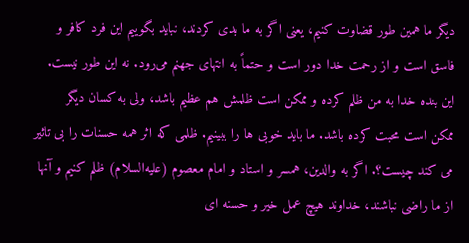دیگر ما همین طور قضاوت کنیم، یعنی اگر به ما بدی کردند، نباید بگوییم این فرد کافر و فاسق است و از رحمت خدا دور است و حتماً به انتهای جهنم می‌رود. نه این طور نیست. این بنده خدا به من ظلم کرده و ممکن است ظلمش هم عظیم باشد، ولی به کسان دیگر  ممکن است محبت کرده باشد. ما باید خوبی ها را ببینیم. ظلمی که اثر همه حسنات را بی تاثیر می کند چیست؟. اگر به والدین، همسر و استاد و امام معصوم (علیه‌السلام) ظلم کنیم و آنها از ما راضی نباشند، خداوند هیچ عمل خیر و حسنه ای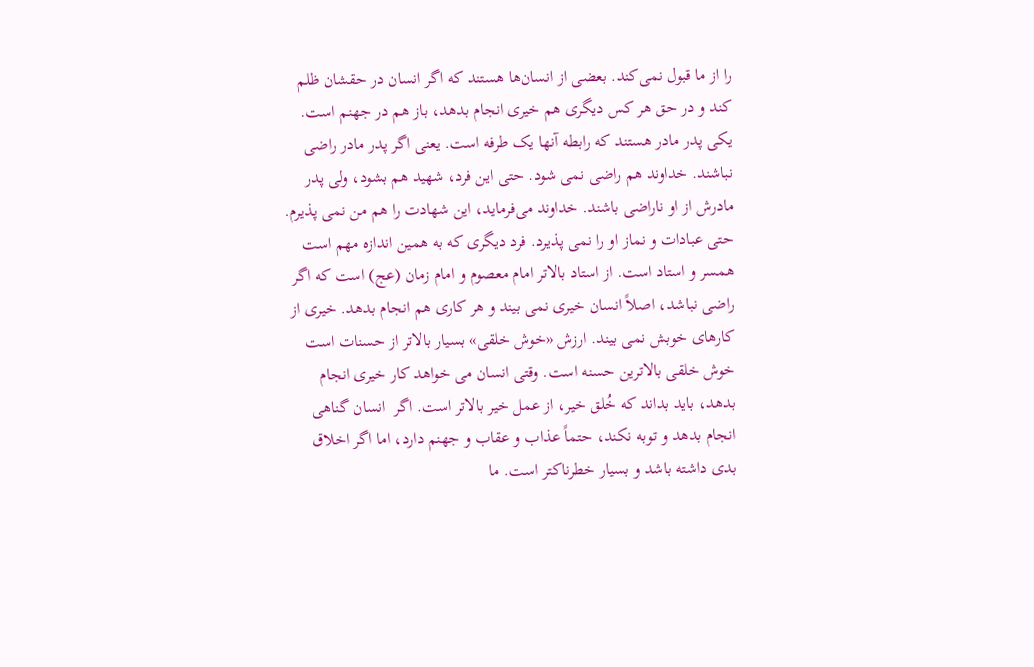را از ما قبول نمی‌کند. بعضی از انسان‌ها هستند که اگر انسان در حقشان ظلم کند و در حق هر کس دیگری هم خیری انجام بدهد، باز هم در جهنم است. یکی پدر مادر هستند که رابطه آنها یک طرفه است. یعنی اگر پدر مادر راضی نباشند. خداوند هم راضی نمی شود. حتی این فرد، شهید هم بشود، ولی پدر مادرش از او ناراضی باشند. خداوند می‌فرماید، این شهادت را هم من نمی پذیرم. حتی عبادات و نماز او را نمی پذیرد. فرد دیگری که به همین اندازه مهم است همسر و استاد است. از استاد بالاتر امام معصوم و امام زمان (عج) است که اگر راضی نباشد، اصلاً انسان خیری نمی بیند و هر کاری هم انجام بدهد. خیری از کارهای خوبش نمی بیند. ارزش «خوش خلقی» بسیار بالاتر از حسنات است خوش خلقی بالاترین حسنه است. وقتی انسان می خواهد کار خیری انجام بدهد، باید بداند که خُلق خیر، از عمل خیر بالاتر است. اگر  انسان گناهی انجام بدهد و توبه نکند، حتماً عذاب و عقاب و جهنم دارد، اما اگر اخلاق بدی داشته باشد و بسیار خطرناکتر است. ما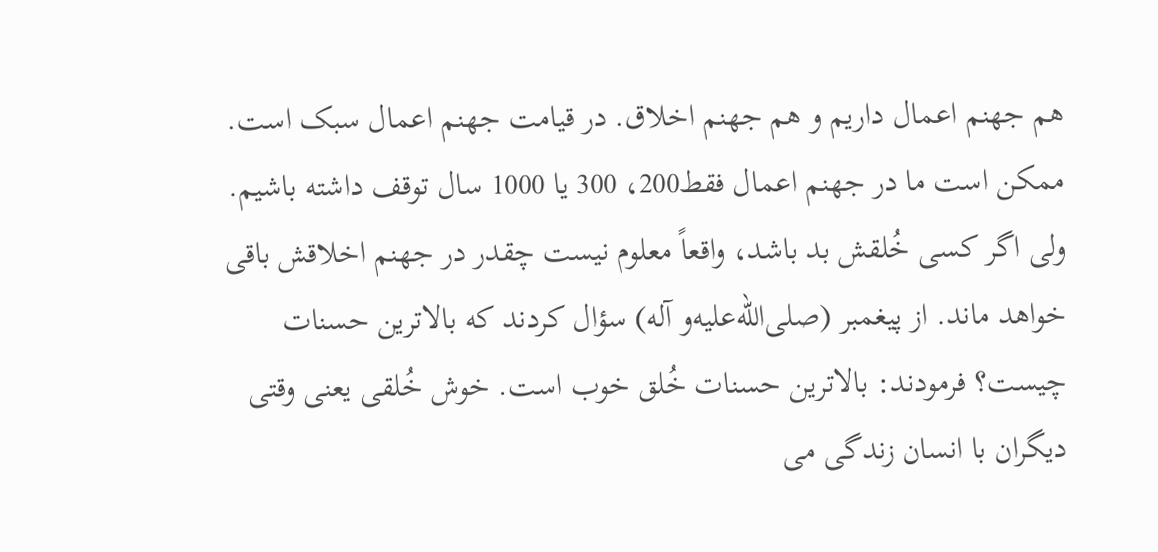هم جهنم اعمال داریم و هم جهنم اخلاق. در قیامت جهنم اعمال سبک است. ممکن است ما در جهنم اعمال فقط200، 300 یا 1000 سال توقف داشته باشیم. ولی اگر کسی خُلقش بد باشد، واقعاً معلوم نیست چقدر در جهنم اخلاقش باقی خواهد ماند. از پیغمبر (صلی‌الله‌علیه‌و آله) سؤال کردند که بالاترین حسنات چیست؟ فرمودند: بالاترین حسنات خُلق خوب است. خوش خُلقی یعنی وقتی دیگران با انسان زندگی می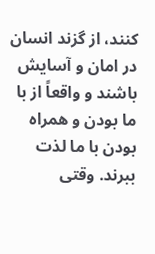کنند، از گزند انسان در امان و آسایش باشند و واقعاً از با ما بودن و همراه بودن با ما لذت ببرند. وقتی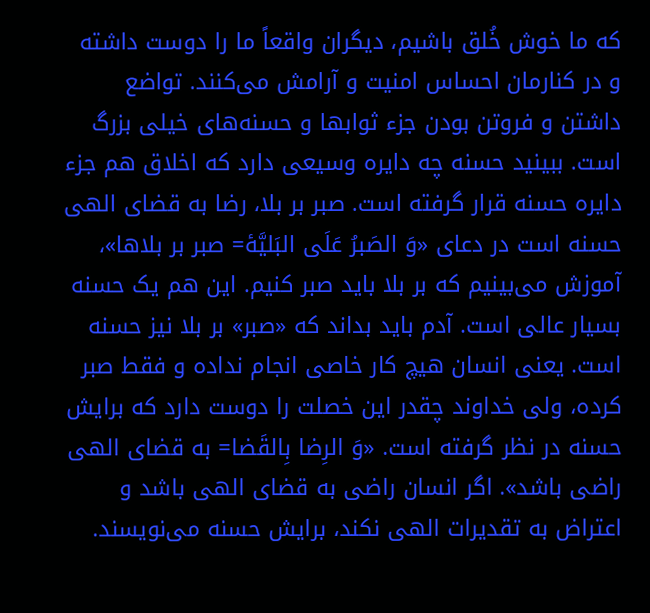که ما خوش خُلق باشیم، دیگران واقعاً ما را دوست داشته و در کنارمان احساس امنیت و آرامش می‌کنند. تواضع داشتن و فروتن بودن جزء ثوابها و حسنه‌های خیلی بزرگ است. ببینید حسنه چه دایره وسیعی دارد که اخلاق هم جزء دایره حسنه قرار گرفته است. صبر بر بلا، رضا به قضای الهی حسنه است در دعای «وَ الصَبرُ عَلَی البَلیَّۀ= صبر بر بلاها»، آموزش می‌بینیم که بر بلا باید صبر کنیم. این هم یک حسنه بسیار عالی است. آدم باید بداند که «صبر» بر بلا نیز حسنه است. یعنی انسان هیچ کار خاصی انجام نداده و فقط صبر کرده، ولی خداوند چقدر این خصلت را دوست دارد که برایش حسنه در نظر گرفته است. «وَ الرِضا بِالقَضا= به قضای الهی راضی باشد». اگر انسان راضی به قضای الهی باشد و اعتراض به تقدیرات الهی نکند، برایش حسنه می‌نویسند.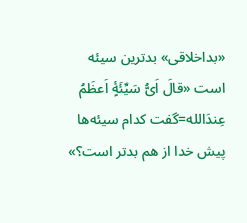«بداخلاقی» بدترین سیئه است «قالَ اَیُّ سَیِّئَۀٍ اَعظَمُ عِندَالله=گفت کدام سیئه‌ها پیش خدا از هم بدتر است؟»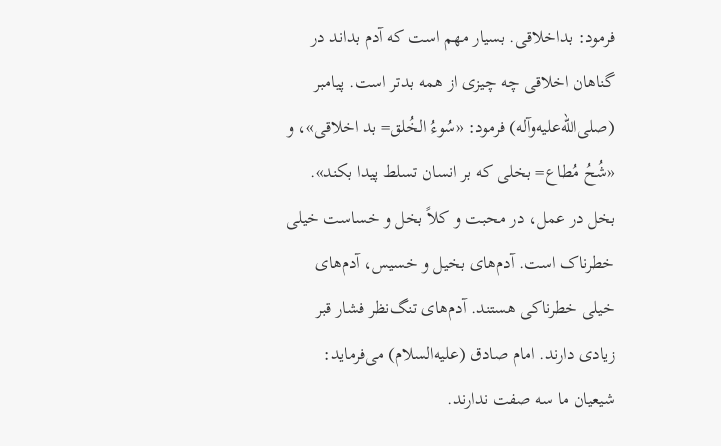فرمود: بداخلاقی. بسیار مهم است که آدم بداند در گناهان اخلاقی چه چیزی از همه بدتر است. پیامبر (صلی‌الله‌علیه‌و‌آله) فرمود: «سُوءُ الخُلق= بد اخلاقی»، و «شُحُ مُطاع= بخلی که بر انسان تسلط پیدا بکند». بخل در عمل، در محبت و کلاً بخل و خساست خیلی خطرناک است. آدم‌های بخیل و خسیس، آدم‌های خیلی خطرناکی هستند. آدم‌های تنگ‌نظر فشار قبر زیادی دارند. امام صادق (علیه‌السلام) می‌فرماید: شیعیان ما سه صفت ندارند.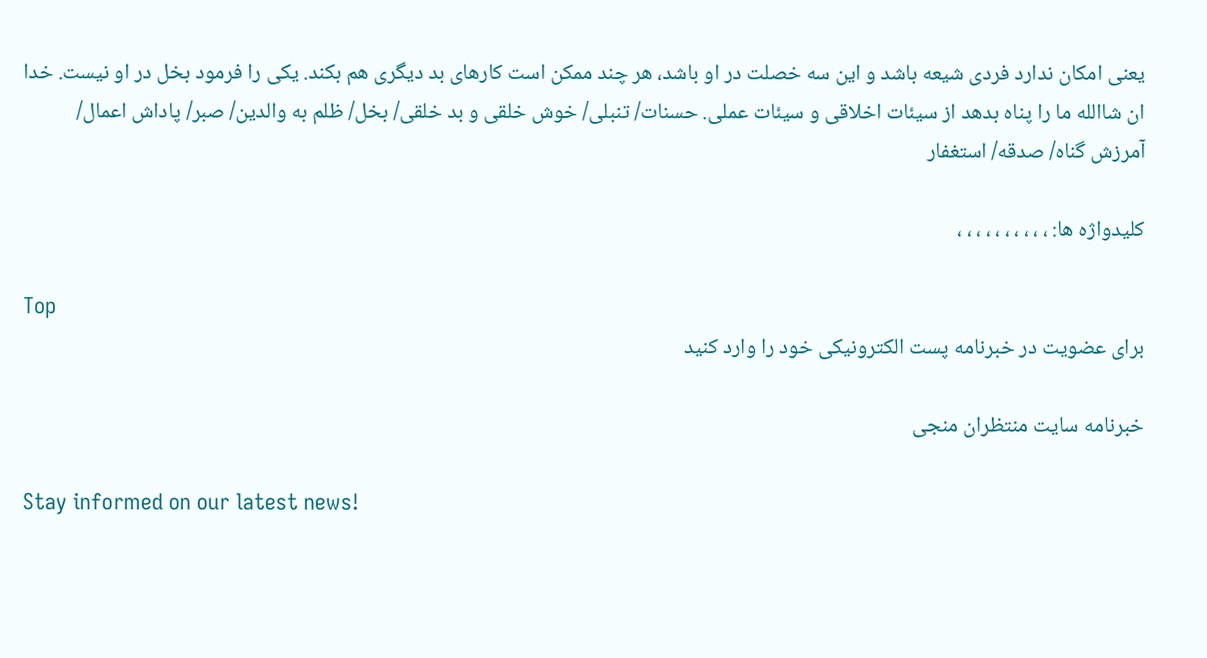یعنی امکان ندارد فردی شیعه باشد و این سه خصلت در او باشد، هر چند ممکن است کارهای بد دیگری هم بکند. یکی را فرمود بخل در او نیست. خدا ان شاالله ما را پناه بدهد از سیئات اخلاقی و سیئات عملی. حسنات/ تنبلی/ خوش خلقی و بد خلقی/ بخل/ ظلم به والدین/ صبر/ پاداش اعمال/ آمرزش گناه/ صدقه/ استغفار

کلیدواژه ها: ، ، ، ، ، ، ، ، ، ،

Top
برای عضویت در خبرنامه پست الکترونیکی خود را وارد کنید

خبرنامه سایت منتظران منجی

Stay informed on our latest news!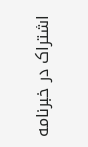اشتراک در خبرنامه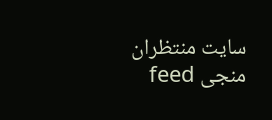سایت منتظران منجی feed